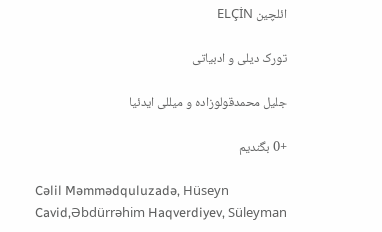ائلچین ELÇİN

تورک دیلی و ادبیاتی

جلیل محمدقولوزاده و میللی ایدئیا

+0 بگندیم

Cəlil Məmmədquluzadə, Hüseyn Cavid,Əbdürrəhim Haqverdiyev, Süleyman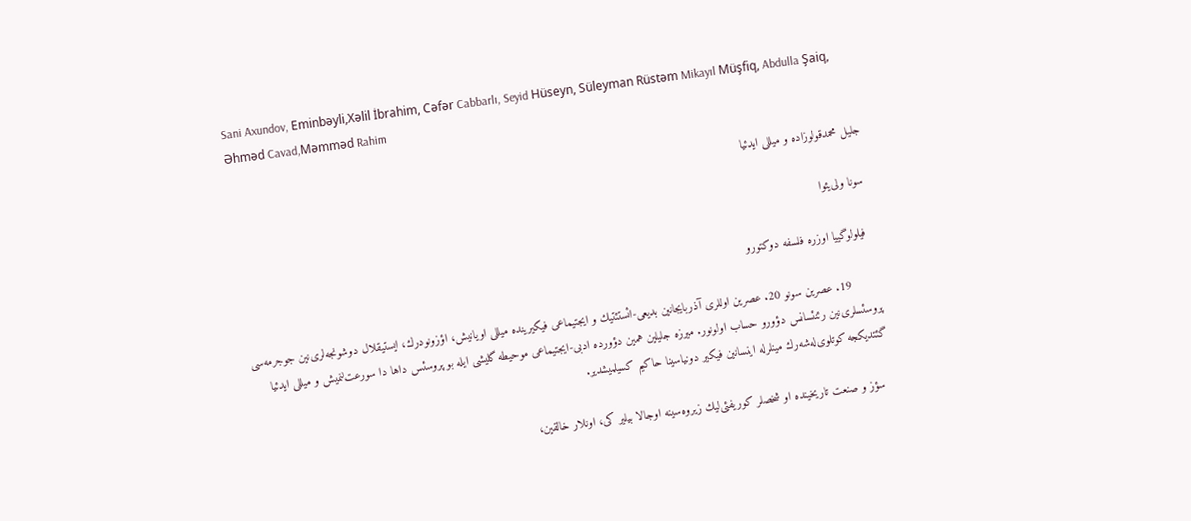Sani Axundov, Eminbəyli,Xəlil İbrahim, Cəfər Cabbarlı, Seyid Hüseyn, Süleyman Rüstəm Mikayıl Müşfiq, Abdulla Şaiq, Əhməd Cavad,Məmməd Rahim

جلیل محمدقولوزاده و میللی ایدئیا

 سونا ولی‌یئوا

  فیلولوگییا اوزره فلسفه دوكتورو

        19. عصرین سونو 20. عصرین اوللری آذربایجانین بدیعی-ائستئتیك و ایجتیماعی فیكیرینده‌‌‌ میللی اویانیش، اؤزونودرك، ایستیقلال دوشونجه‌لری‌نین جوجرمه‌سی پروسئسلری‌نین رئنئسانس دؤورو حساب اولونور. میرزه جلیلین همین دؤورده ادبی-ایجتیماعی موحیطه گلیشی ایله بو پروسئس داها دا سورعت‌لنمیش و میللی ایدئیا گئتدیكجه كوتلوی‌له‌شه‌رك مینلرله اینسانین فیكیر دونیاسینا حاكیم كسیلمیشدیر.

  سؤز و صنعت تاریخینده او شخصلر كوریفئی‌لیك زیروه‌سینه اوجالا بیلیر كی، اونلار خالقین،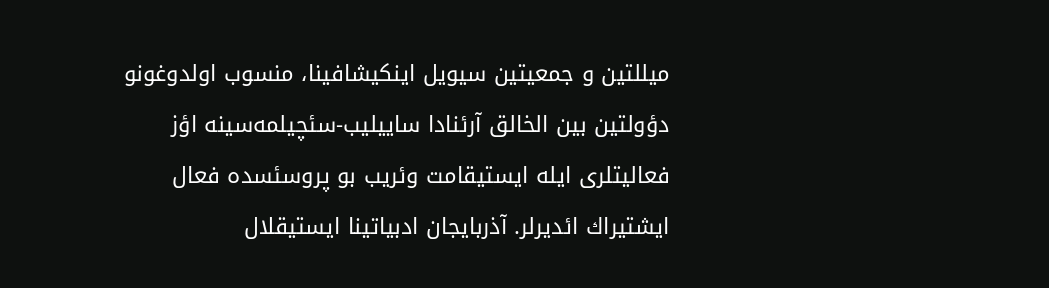میللتین و جمعیتین سیویل اینكیشافینا، منسوب اولدوغونو دؤولتین بین الخالق آرئنادا ساییلیب-سئچیلمه‌سینه اؤز فعالیتلری ایله ایستیقامت وئریب بو پروسئسده فعال ایشتیراك ائدیرلر. آذربایجان ادبیاتینا ایستیقلال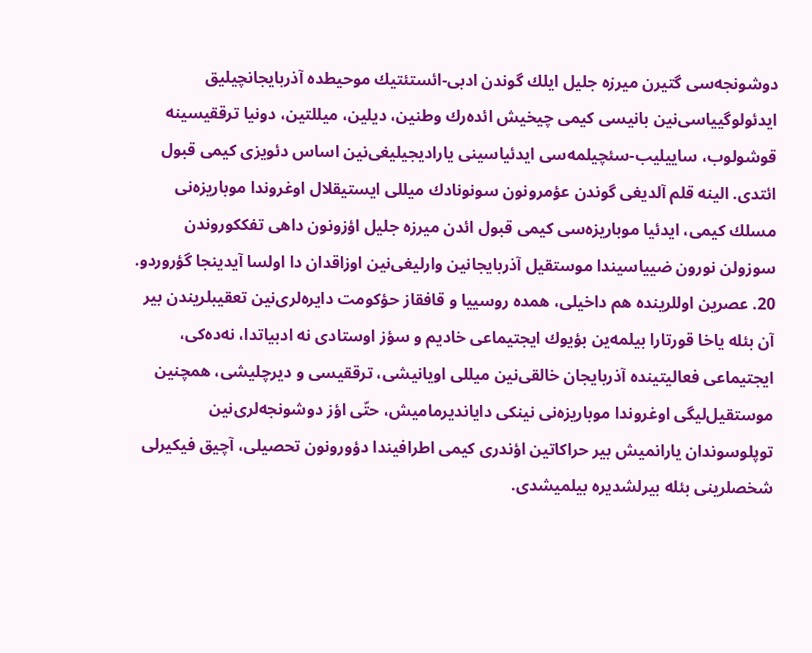دوشونجه‌سی گتیرن میرزه جلیل ایلك گوندن ادبی-ائستئتیك موحیطده آذربایجانچیلیق ایدئولوگییاسی‌نین بانیسی كیمی چیخیش ائده‌رك وطنین، دیلین، میللتین، دونیا ترققیسینه قوشولوب، ساییلیب-سئچیلمه‌سی ایدئیاسینی یارادیجیلیغی‌نین اساس دئویزی كیمی قبول ائتدی. الینه قلم آلدیغی گوندن عؤمرونون سونونادك میللی ایستیقلال اوغروندا موباریزه‌نی مسلك كیمی، ایدئیا موباریزه‌سی كیمی قبول ائدن میرزه جلیل اؤزونون داهی تفككوروندن سوزولن نورون ضییاسیندا موستقیل آذربایجانین وارلیغی‌نین اوزاقدان دا اولسا آیدینجا گؤروردو. 20. عصرین اوللرینده هم داخیلی، همده روسییا و قافقاز حؤكومت دایره‌لری‌نین تعقیبلریندن بیر آن بئله یاخا قورتارا بیلمه‌ین بؤیوك ایجتیماعی خادیم و سؤز اوستادی نه ادبیاتدا، نه‌ده‌كی، ایجتیماعی فعالیتینده آذربایجان خالقی‌نین میللی اویانیشی، ترققیسی و دیرچلیشی، همچنین موستقیل‌لیگی اوغروندا موباریزه‌نی ‌نینكی دایاندیرمامیش، حتّی اؤز دوشونجه‌لری‌نین توپلوسوندان یارانمیش بیر حراكاتین اؤندری كیمی اطرافیندا دؤورونون تحصیلی، آچیق فیكیرلی شخصلرینی بئله بیرلشدیره بیلمیشدی.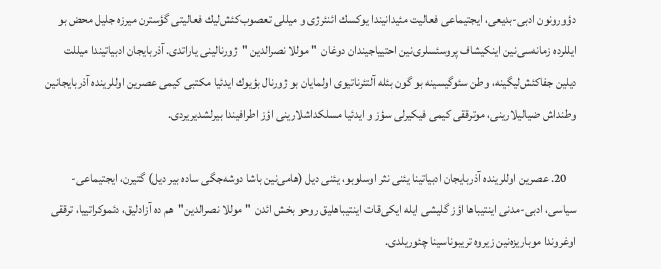دؤورونون ادبی-بدیعی، ایجتیماعی فعالیت مئیدانیندا یوكسك ائنئرژی و میللی تعصوب‌كئش‌لیك فعالیتی گؤسترن میرزه جلیل محض بو ایللرده زمانه‌سی‌نین اینكیشاف پروسئسلری‌نین احتییاجیندان دوغان  " موللا نصرالدین "  ژورنالینی یاراتدی. آذربایجان ادبیاتیندا میللت دیلین جفاكئش‌لیگینه، وطن سئوگیسینه بو گون بئله آلتئرناتیوی اولمایان بو ژورنال بؤیوك ایدئیا مكتبی كیمی عصرین اوللرینده آذربایجانین وطنداش ضیالیلارینی، موترققی كیمی فیكیرلی سؤز و ایدئیا مسلكداشلارینی اؤز اطرافیندا بیرلشدیریردی.

    20. عصرین اوللرینده آذربایجان ادبیاتینا یئنی نثر اوسلوبو، یئنی دیل (هامی‌نین باشا دوشه‌جگی ساده بیر دیل) گتیرن، ایجتیماعی-سیاسی، ادبی-مدنی اینتیباها اؤز گلیشی ایله ایكی‌قات اینتیباهلیق روحو بخش ائدن  " موللا نصرالدین"  هم ده آزادلیق، دئموكراتییا، ترققی اوغروندا موباریزه‌نین زیروه تریبوناسینا چئوریلدی.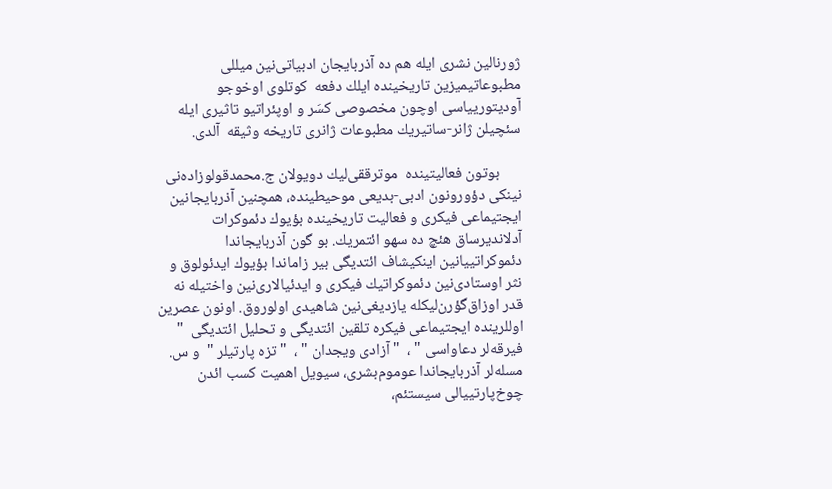ژورنالین نشری ایله هم ده آذربایجان ادبیاتی‌نین میللی مطبوعاتیمیزین تاریخینده ایلك دفعه  كوتلوی اوخوجو آودیتورییاسی اوچون مخصوصی كسَر و اوپئراتیو تاثیری ایله سئچیلن ژانر-ساتیریك مطبوعات ژانری تاریخه وثیقه  آلدی.

      بوتون فعالیتینده‌‌‌  موترققی‌لیك دویولان ج.محمدقولوزاده‌نی‌ نینكی دؤورونون ادبی-بدیعی موحیطینده، همچنین آذربایجانین ایجتیماعی فیكری و فعالیت تاریخینده بؤیوك دئموكرات آدلاندیرساق هئچ ده سهو ائتمریك. بو گون آذربایجاندا دئموكراتییانین اینكیشاف ائتدیگی بیر زاماندا بؤیوك ایدئولوق و نثر اوستادی‌نین دئموكراتیك فیكری و ایدئیالاری‌نین واختیله‌ نه قدر اوزاق‌گؤرن‌لیكله یازدیغی‌نین شاهیدی اولوروق. اونون عصرین اوللرینده ایجتیماعی فیكره تلقین ائتدیگی و تحلیل ائتدیگی  " فیرقه‌لر دعاواسی " ،  " آزادی ویجدان " ،  " تزه پارتیلر "  و س. مسله‌لر آذربایجاندا عوموم‌بشری، سیویل اهمیت كسب ائدن چوخ‌پارتییالی سیستئم،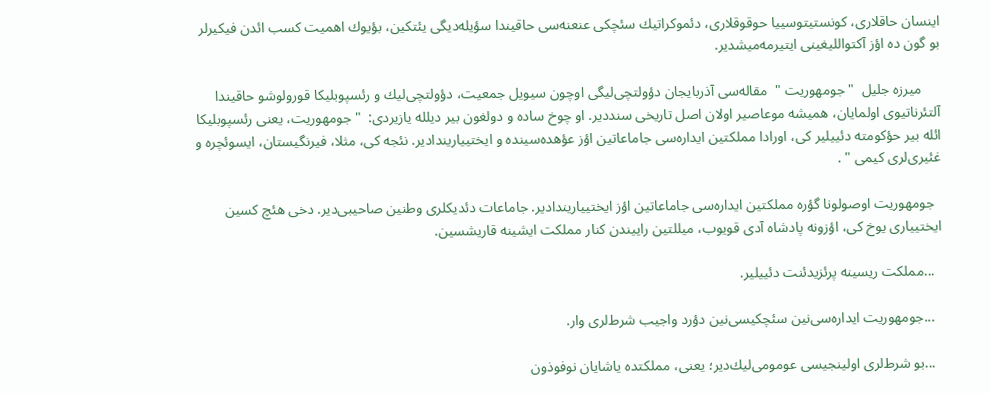اینسان حاقلاری، كونستیتوسییا حوقوقلاری، دئموكراتیك سئچكی عنعنه‌سی حاقیندا سؤیله‌دیگی یئتكین، بؤیوك اهمیت كسب ائدن فیكیرلر بو گون ده اؤز آكتواللیغینی ایتیرمه‌‌‌میشدیر.

     میرزه جلیل  " جومهوریت "  مقاله‌سی آذربایجان دؤولتچی‌لیگی اوچون سیویل جمعیت، دؤولتچی‌لیك و رئسپوبلیكا قورولوشو حاقیندا آلتئرناتیوی اولمایان، همیشه ‌‌‌موعاصیر اولان اصل تاریخی سنددیر. او چوخ ساده و دولغون بیر دیلله یازیردی:  " جومهوریت، یعنی رئسپوبلیكا ائله بیر حؤكومته دئییلیر كی، اورادا مملكتین ایداره‌سی جاماعاتین اؤز عؤهده‌سینده و ایختییاریندادیر. نئجه كی، مثلا، فیرنگیستان، ایسوئچره و غئیری‌لری كیمی " .

  جومهوریت اوصولونا گؤره‌‌‌ مملكتین ایداره‌سی جاماعاتین اؤز ایختییاریندادیر. جاماعات دئدیكلری وطنین صاحیبی‌دیر. دخی هئچ كسین ایختییاری یوخ كی، اؤزونه پادشاه آدی قویوب، میللتین راییندن كنار مملكت ایشینه قاریشسین.

  ...مملكت ریسینه پرئزیدئنت دئییلیر.

  ...جومهوریت ایداره‌سی‌نین سئچكیسی‌نین دؤرد واجیب شرط‌‌‌‌‌‌‌‌‌‌لری وار.

  ...بو شرط‌لری اولینجیسی عومومی‌لیك‌‌‌دیر؛ یعنی، مملكتده یاشایان نوفوذون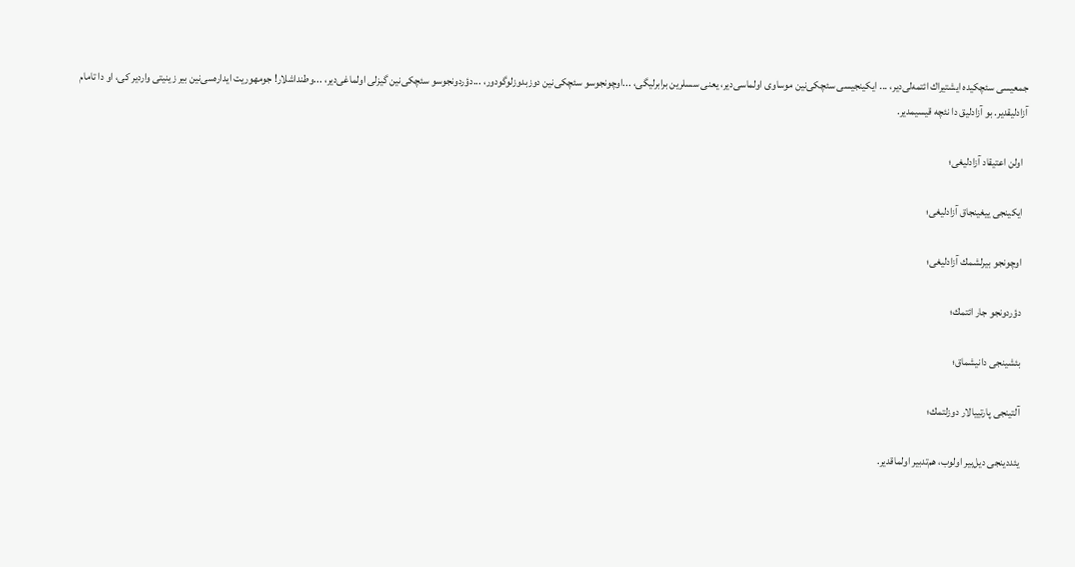جمعیسی سئچكیده ایشتیراك ائتمه‌لی‌دیر، ... ایكینجیسی سئچكی‌نین موساوی اولماسی‌دیر، یعنی سسلرین برابرلیگی، ...اوچونجوسو سئچكی‌نین دوزبدوزلوگودور، ...دؤردونجوسو سئچكی‌نین گیزلی اولماغی‌دیر، ...وطنداشلار! جومهوریت ایداره‌سی‌نین بیر زینیتی واردیر كی، او دا تامام آزادلیقدیر. بو آزادلیق دا نئچه قیسیمدیر.

  اولن اعتیقاد آزادلیغی؛

  ایكینجی ییغینجاق آزادلیغی؛

  اوچونجو بیرلشمك آزادلیغی؛

  دؤردونجو جار ائتمك؛

  بئشینجی دانیشماق؛

  آلتینجی پارتییالار دوزلتمك؛

  یئددینجی دیل‌بیر اولوب، هم‌تدبیر اولماقدیر.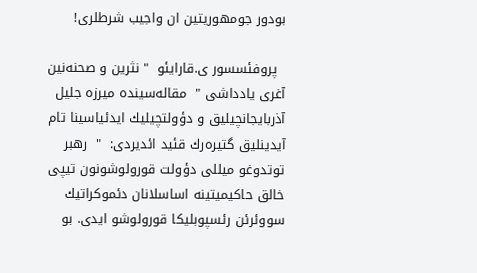بودور جومهوریتین ان واجیب شرطلری!

  پروفئسسور ی.قارایئو  " نثرین و صحنه‌نین آغری یادداشی "  مقاله‌سینده ‌‌‌میرزه جلیل آذربایجانچیلیق و دؤولتچیلیك ایدئیاسینا تام آیدینلیق گتیره‌رك قئید ائدیردی:  "  رهبر توتدوغو میللی دؤولت قورولوشونون تیپی خالق حاكیمیتینه اساسلانان دئموكراتیك سووئرئن رئسپوبلیكا قورولوشو ایدی. بو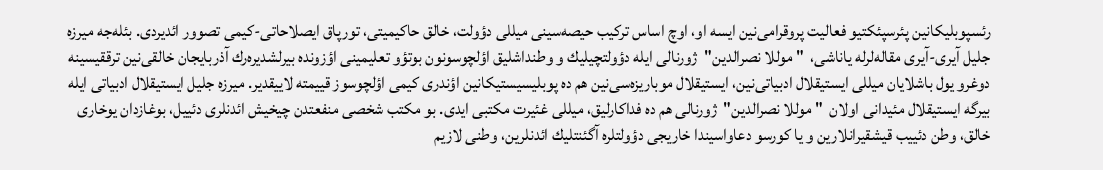رئسپوبلیكانین پئرسپئكتیو فعالیت پروقرامی‌نین ایسه او، اوچ اساس تركیب حیصه‌سینی میللی دؤولت، خالق حاكیمیتی، تورپاق ایصلاحاتی-كیمی تصوور ائدیردی. بئله‌جه ‌‌‌میرزه جلیل آیری-آیری مقاله‌لرله یاناشی،  " موللا نصرالدین"  ژورنالی ایله دؤولتچیلیك و وطنداشلیق اؤلچوسونون بوتؤو تعلیمینی اؤزونده بیرلشدیره‌رك آذربایجان خالقی‌نین ترققیسینه دوغرو یول باشلایان میللی ایستیقلال ادبیاتی‌نین، ایستیقلال موباریزه‌سی‌نین هم ده پوبلیسیستیكانین اؤندری كیمی اؤلچوسوز قییمته لاییقدیر. میرزه جلیل ایستیقلال ادبیاتی ایله بیرگه ایستیقلال مئیدانی اولان  " موللا نصرالدین"  ژورنالی هم ده فداكارلیق، میللی غئیرت مكتبی ایدی. بو مكتب شخصی منفعتدن چیخیش ائدنلری دئییل، بوغازدان یوخاری خالق، وطن دئییب قیشقیرانلارین و یا كورسو دعاواسیندا خاریجی دؤولتلره آگئنتلیك ائدنلرین، وطنی لازیم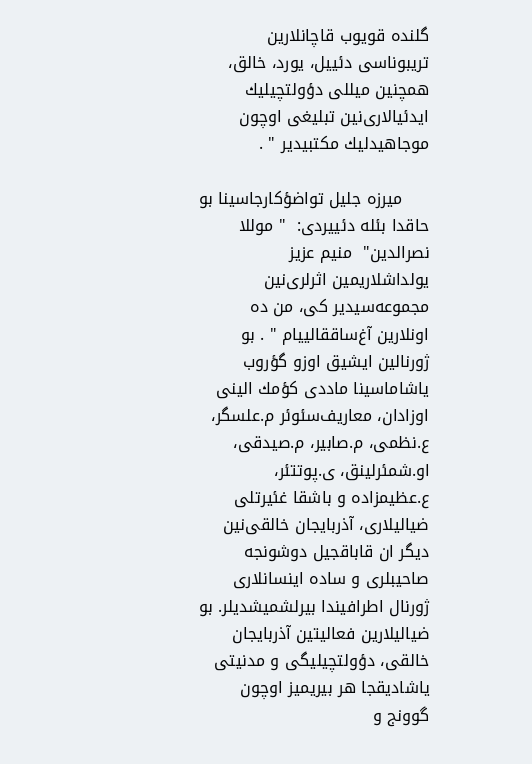گلنده قویوب قاچانلارین تریبوناسی دئییل، یورد، خالق، همچنین میللی دؤولتچیلیك ایدئیالاری‌نین تبلیغی اوچون موجاهیدلیك مكتبیدیر " .

     میرزه جلیل تواضؤكارجاسینا بو حاقدا بئله دئییردی:  " موللا نصرالدین"  منیم عزیز یولداشلاریمین اثرلری‌نین مجموعه‌سیدیر كی، من ده اونلارین آغ‌ساققالییام " . بو ژورنالین ایشیق اوزو گؤروب یاشاماسینا ماددی كؤمك الینی اوزادان، معاریف‌سئوئر م.علسگر، ع.نظمی، م.صابیر، م.صیدقی، او.شمئرلینق، ی.پوتتئر، ع.عظیمزاده و باشقا غئیرتلی ضیالیلاری، آذربایجان خالقی‌نین دیگر ان قاباقجیل دوشونجه صاحیبلری و ساده اینسانلاری ژورنال اطرافیندا بیرلشمیشدیلر. بو ضیالیلارین فعالیتین آذربایجان خالقی، دؤولتچیلیگی و مدنیتی یاشادیقجا هر بیریمیز اوچون گوونج و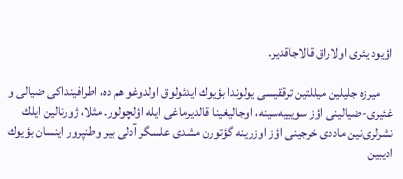اؤیود یئری اولاراق قالاجاقدیر.

     میرزه جلیلین میللتین ترققیسی یولوندا بؤیوك ایدئولوق اولدوغو هم ده، اطرافینداكی ضیالی و غئیری-ضیالینی اؤز سویییه‌سینه، اوجالیغینا قالدیرماغی ایله اؤلچولور. مثلا، ژورنالین ایلك نشرلری‌نین ماددی خرجینی اؤز اوزرینه گؤتورن مشدی علسگر آدلی بیر وطنپرور اینسان بؤیوك ادیبین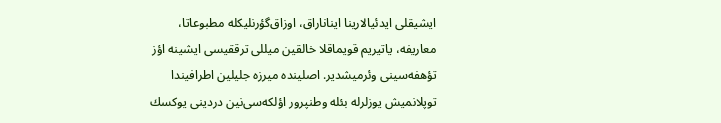ایشیقلی ایدئیالارینا ایناناراق، اوزاق‌گؤرنلیكله‌‌‌ مطبوعاتا، معاریفه، یاتیریم قویماقلا خالقین میللی ترققیسی ایشینه اؤز تؤهفه‌سینی وئرمیشدیر. اصلینده‌‌‌ میرزه جلیلین اطرافیندا توپلانمیش یوزلرله بئله وطنپرور اؤلكه‌سی‌نین دردینی یوكسك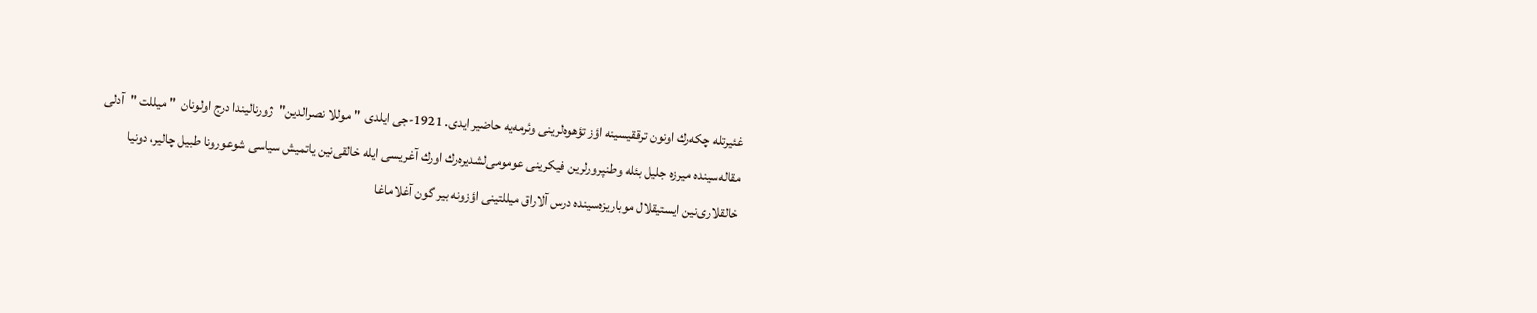غئیرتله چكه‌‌رك اونون ترققیسینه اؤز تؤهوه‌لرینی وئرمه‌‌یه حاضیر ایدی. 1921-جی ایلدی  " موللا نصرالدین"  ژورنالیندا درج اولونان  " میللت "  آدلی مقاله‌سینده ‌‌‌میرزه جلیل بئله وطنپرورلرین فیكرینی عومومی‌لشدیره‌‌رك اورك آغریسی ایله خالقی‌نین یاتمیش سیاسی شوعورونا طبیل چالیر، دونیا خالقلاری‌نین ایستیقلال موباریزه‌سینده درس آلاراق میللتینی اؤزونه بیر گون آغلاماغا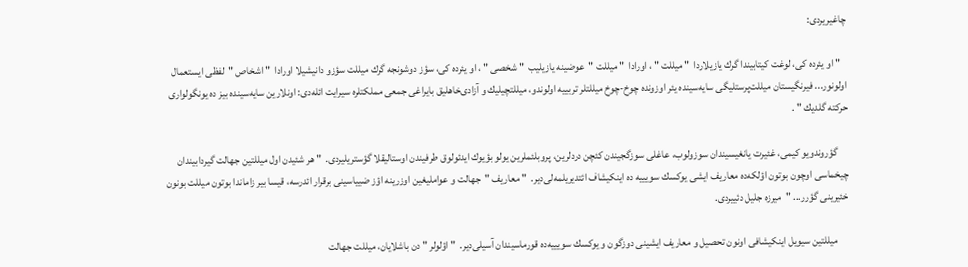چاغیریردی:

   " او یئرده كی، لوغت كیتابیندا گرك یازیلاردا  " میللت " ، اورادا  " میللت "  عوضینه یازیلیب  " شخصی " ، او یئرده كی، سؤز دوشونجه گرك میللت سؤزو دانیشیلا اورادا  " اشخاص "  لفظی ایستعمال اولونور... فیرنگیستان میللت‌پرستلیگی سایه‌سینده یئر اوزونده چوخ-چوخ میللتلر تربییه اولوندو، میللتچیلیك و آزادی‌‌خاهلیق بایراغی جمعی مملكتلره ‌سیرایت ائله‌‌دی: اونلارین سایه‌سینده بیز ده یونگولواری حركته گلدیك " .

     گؤروندویو كیمی، غئیرت یانغیسیندان سوزولوب، عاغلی سوزگجیندن كئچن دردلرین، پروبلئملرین یولو بؤیوك ایدئولوق طرفیندن اوستالیقلا گؤستریلیردی.  " هر شئیدن اول میللتین جهالت گیردابیندان چیخماسی اوچون بوتون اؤلكه‌ده‌ ‌‌‌معاریف ایشی یوكسك سویییه ده اینكیشاف ائتدیریلمه‌لی‌دیر.  " معاریف "  جهالت و عواملیغین اوزرینه اؤز ضییاسینی برقرار ائدرسه، قیسا بیر زاماندا بوتون میللت بونون خئیرینی گؤرر... "  میرزه جلیل دئییردی.

     میللتین سیویل اینكیشافی اونون تحصیل و معاریف ایشینی دوزگون و یوكسك سویییه‌‌ده قورماسیندان آسیلی‌دیر.  " اؤلولر " دن باشلایان، میللت جهالت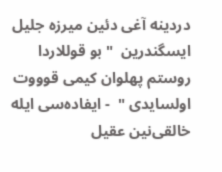دردینه آغی دئین میرزه جلیل ایسگندرین  " بو قوللاردا روستم پهلوان كیمی قوووت اولسایدی "  - ایفاده‌سی ایله خالقی‌نین عقیل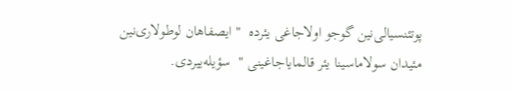پوتئنسیالی‌نین گوجو اولاجاغی یئرده  " ایصفاهان لوطولاری‌نین مئیدان سولاماسینا یئر قالمایاجاغینی "  سؤیله‌ییردی.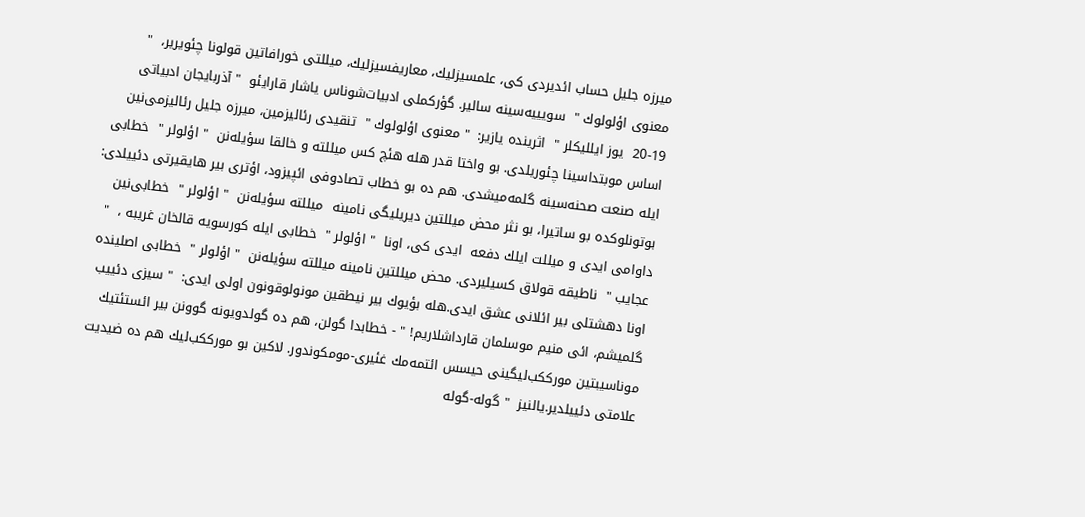میرزه جلیل حساب ائدیردی كی، علمسیزلیك، معاریفسیزلیك، میللتی خورافاتین قولونا چئویریر،  " معنوی اؤلولوك "  سویییه‌سینه سالیر. گؤركملی ادبیات‌شوناس یاشار قارایئو  " آذربایجان ادبیاتی 19-20  یوز ایللیكلر "  اثرینده یازیر:  " معنوی اؤلولوك "  تنقیدی رئالیزمین، میرزه جلیل رئالیزمی‌نین اساس موبتداسینا چئوریلدی. بو واختا قدر هله هئچ كس میللته و خالقا سؤیله‌نن  " اؤلولر "  خطابی ایله صنعت صحنه‌سینه گلمه‌‌‌میشدی. هم ده بو خطاب تصادوفی ائپیزود، اؤتری بیر هایقیرتی دئییلدی: بوتونلوكده بو ساتیرا، بو نثر محض میللتین دیریلیگی نامینه‌  ‌‌‌میللته سؤیله‌نن  " اؤلولر "  خطابی‌نین داوامی ایدی و میللت ایلك دفعه  ایدی كی، اونا  " اؤلولر "  خطابی ایله كورسویه قالخان غریبه ،  " عجایب "  ناطیقه قولاق كسیلیردی. محض میللتین نامینه‌‌‌ میللته سؤیله‌نن  " اؤلولر "  خطابی اصلینده اونا دهشتلی بیر ائلانی عشق ایدی.هله بؤیوك بیر نیطقین مونولوقونون اولی ایدی:  " سیزی دئییب گلمیشم، ائی منیم موسلمان قارداشلاریم! " - خطابدا گولن، هم ده گولدویونه گوونن بیر ائستئتیك موناسیبتین مورككب‌لیگینی حیسس ائتمه‌‌‌مك غئیری-مومكوندور. لاكین بو مورككب‌لیك هم ده ضیدیت علامتی دئییلدیر.یالنیز  " گوله-گوله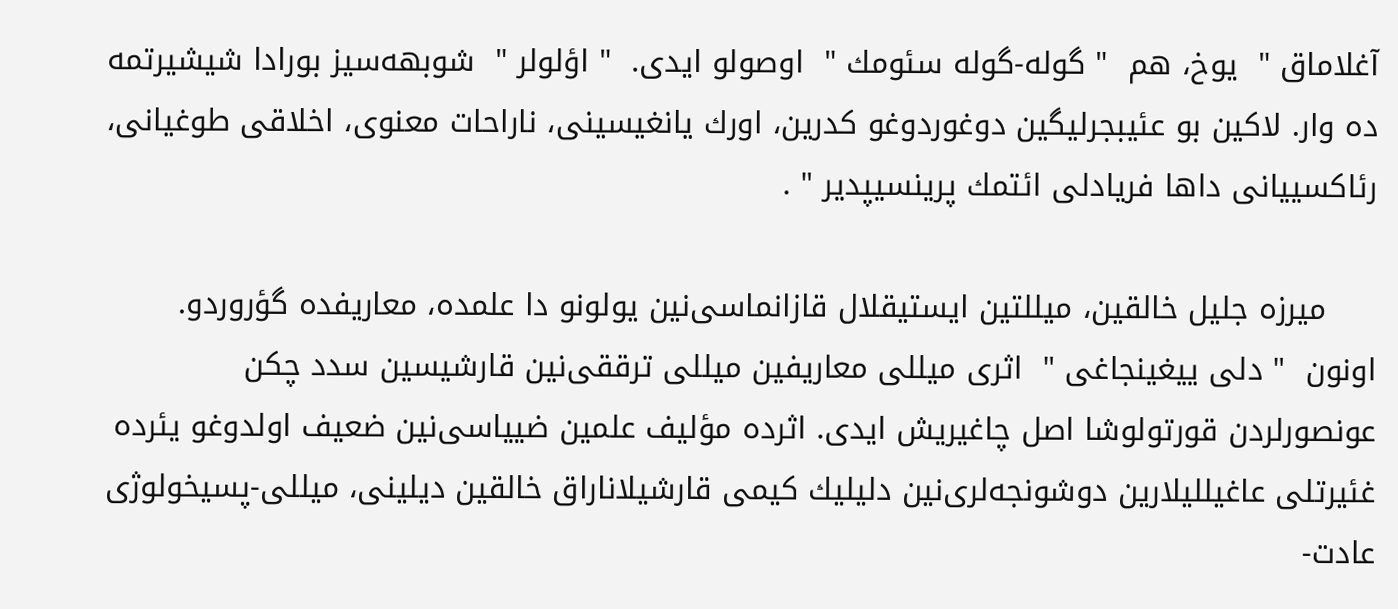آغلاماق "  یوخ، هم  " گوله-گوله سئومك "  اوصولو ایدی.  " اؤلولر "  شوبهه‌سیز بورادا شیشیرتمه ده وار. لاكین بو عئیبجرلیگین دوغوردوغو كدرین، اورك یانغیسینی، ناراحات معنوی، اخلاقی طوغیانی، رئاكسییانی داها فریادلی ائتمك پرینسیپدیر " .

     میرزه جلیل خالقین، میللتین ایستیقلال قازانماسی‌نین یولونو دا علمده، معاریفده گؤروردو. اونون  " دلی ییغینجاغی "  اثری میللی معاریفین میللی ترققی‌نین قارشیسین سدد چكن عونصورلردن قورتولوشا اصل چاغیریش ایدی. اثرده ‌‌‌مؤلیف علمین ضییاسی‌نین ضعیف اولدوغو یئرده غئیرتلی عاغیللیلارین دوشونجه‌لری‌نین دلیلیك كیمی قارشیلاناراق خالقین دیلینی، میللی-پسیخولوژی عادت-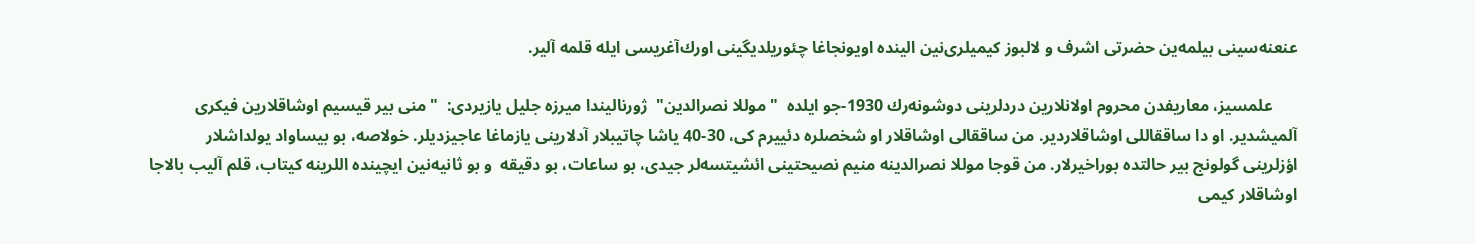عنعنه‌سینی بیلمه‌ین حضرتی اشرف و لالبوز كیمیلری‌نین الینده اویونجاغا چئوریلدیگینی اورك‌آغریسی ایله قلمه آلیر.

      علمسیز، معاریفدن محروم اولانلارین دردلرینی دوشونه‌رك 1930-جو ایلده  " موللا نصرالدین"  ژورنالیندا میرزه جلیل یازیردی:  " منی بیر قیسیم اوشاقلارین فیكری آلمیشدیر. او دا ساققاللی اوشاقلاردیر. من ساققالی اوشاقلار او شخصلره دئییرم كی، 30-40 یاشا چاتیبلار آدلارینی یازماغا عاجیزدیلر. خولاصه، بو بیساواد یولداشلار اؤزلرینی گولونج بیر حالتده بوراخیرلار. من قوجا موللا نصرالدینه‌‌‌ منیم نصیحتینی ائشیتسه‌لر جیدی، بو ساعات، بو دقیقه  و بو ثانیه‌‌‌نین ایچینده اللرینه كیتاب، قلم آلیب بالاجا اوشاقلار كیمی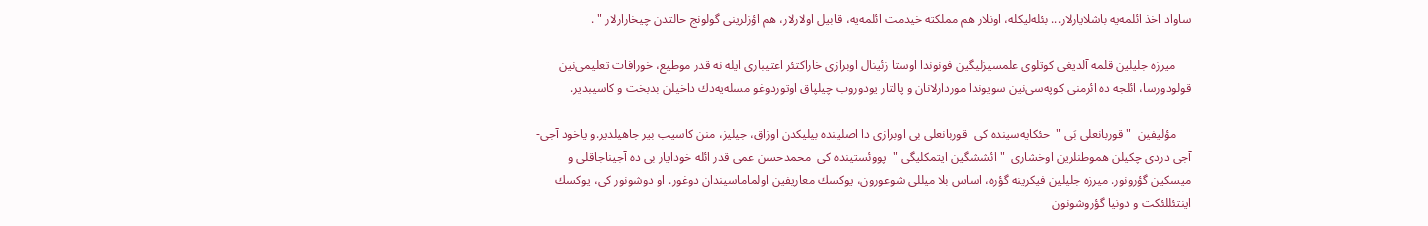ساواد اخذ ائلمه‌‌‌یه باشلایارلار... بئله‌لیكله، اونلار هم مملكته خیدمت ائلمه‌یه، قابیل اولارلار، هم اؤزلرینی گولونج حالتدن چیخارارلار " .

     میرزه جلیلین قلمه آلدیغی كوتلوی علمسیزلیگین فونوندا اوستا زئینال اوبرازی خاراكتئر اعتیباری ایله ‌نه قدر موطیع، خورافات تعلیمی‌نین قولودورسا، ائلجه ده ائرمنی كوپه‌سی‌نین سویوندا موردارلانان و پالتار یودوروب چیلپاق اوتوردوغو مسله‌یه‌دك داخیلن بدبخت و كاسیبدیر.

     مؤلیفین  " قوربانعلی بَی "  حئكایه‌سینده كی  قوربانعلی بی اوبرازی دا اصلینده بیلیكدن اوزاق، جیلیز، منن كاسیب بیر جاهیلدیر.و یاخود آجی-آجی دردی چكیلن هموطنلرین اوخشاری  " ائششگین ایتمكلیگی "  پووئستینده كی  محمدحسن عمی قدر ائله خودایار بی ده آجیناجاقلی و میسكین گؤرونور. میرزه جلیلین فیكرینه گؤره، اساس بلا میللی شوعورون، یوكسك معاریفین اولماماسیندان دوغور. او دوشونور كی، یوكسك اینتئللئكت و دونیا گؤروشونون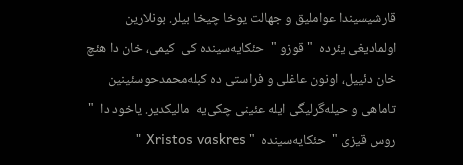قارشیسیندا عواملیق و جهالت یوخا چیخا بیلر. بونلارین اولمادیغی یئرده  " قوزو "  حئكایه‌سینده كی  كیمی، خان دا هئچ خان دئییل، اونون عاغلی و فراستی ده كبله‌‌‌محمدحوسئینین تاماهی و حیله‌گرلیگی ایله عئینی چكی‌یه‌‌‌  مالیكدیر. یاخود دا  " روس قیزی "  حئكایه‌سینده  " Xristos vaskres "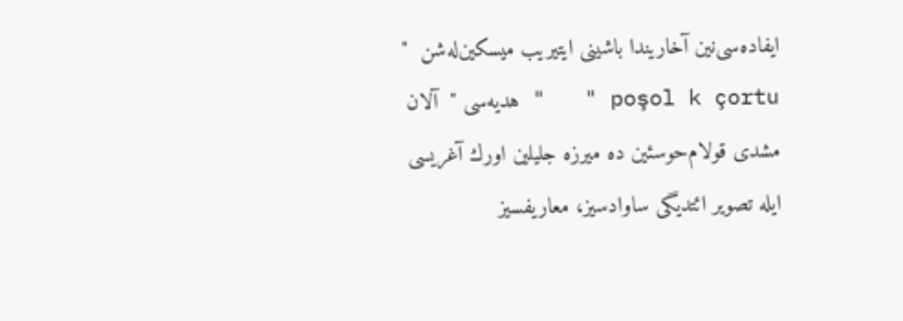ایفاده‌سی‌نین آخاریندا باشینی ایتیریب میسكین‌له‌شن  " poşol k çortu "   " هدیه‌سی "  آلان مشدی قولام‌حوسئین ده‌‌‌ میرزه جلیلین اورك آغریسی ایله تصویر ائتدیگی ساوادسیز، معاریفسیز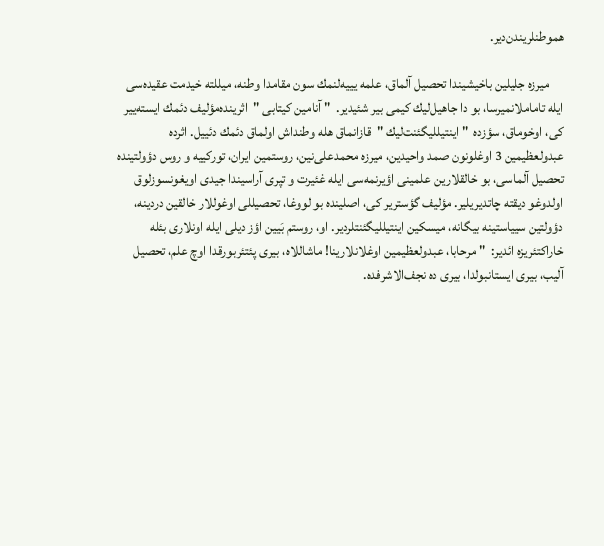هموطنلریندن‌دیر.

     میرزه جلیلین باخیشیندا تحصیل آلماق، علمه یییه‌لنمك سون مقامدا وطنه، میللته خیدمت عقیده‌سی ایله تاماملانمیرسا، بو دا جاهیل‌لیك كیمی بیر شئیدیر.  " آنامین كیتابی "  اثرینده‌‌‌مؤلیف دئمك ایسته‌‌ییر كی، اوخوماق، سؤزده  " اینتیللیگئنت‌‌لیك "  قازانماق هله وطنداش اولماق دئمك دئییل. اثرده عبدولعظیمین 3 اوغلونون صمد واحیدین، میرزه‌‌‌ محمدعلی‌نین، روستمین ایران، توركییه و روس دؤولتینده تحصیل آلماسی، بو خالقلارین علمینی اؤیرنمه‌سی ایله غئیرت و تپری آراسیندا جیدی اویغونسوزلوق اولدوغو دیقته چاتدیریلیر. مؤلیف گؤستریر كی، اصلینده بو لووغا، تحصیللی اوغوللار خالقین دردینه، دؤولتین سییاستینه بیگانه، میسكین اینتیللیگئنتلردیر. او، روستم بَیین اؤز دیلی ایله اونلاری بئله خاراكتئریزه ائدیر:  " مرحابا، عبدولعظیمین اوغلانلارینا! ماشاللاه، بیری پئتئربورقدا اوچ علم، تحصیل آلیب، بیری ایستانبولدا، بیری ده ‌نجف‌الاشرفده.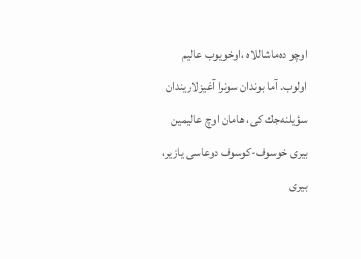اوچو ده‌‌‌ماشاللاه ،اوخویوب عالیم اولوب. آما بوندان سونرا آغیزلاریندان سؤیلنه‌جك كی، هامان اوچ عالیمین بیری خوسوف-كوسوف دوعاسی یازیر، بیری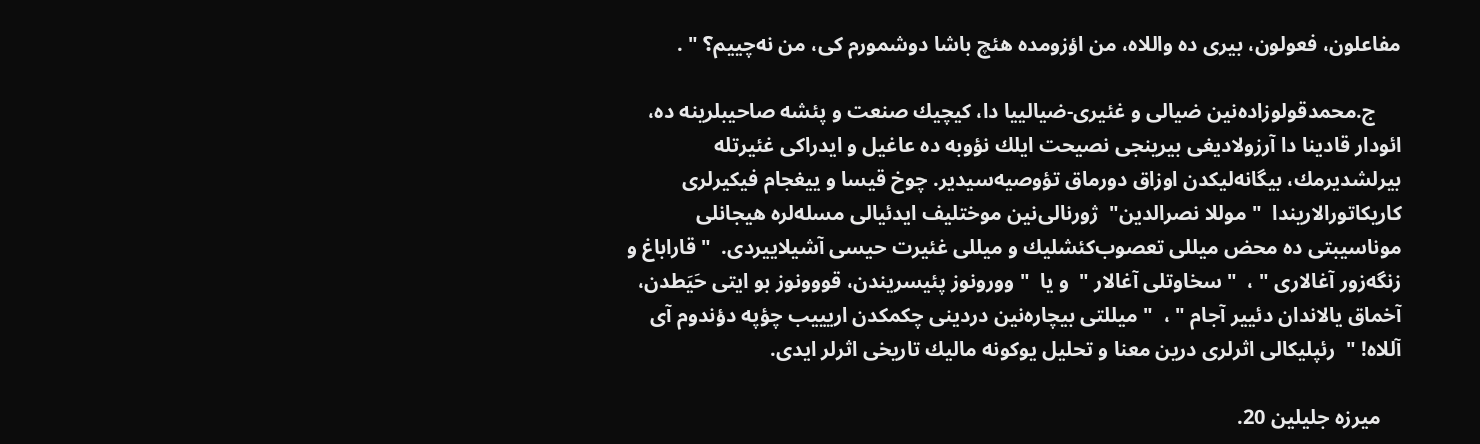مفاعلون، فعولون، بیری ده واللاه، من اؤزومده هئچ باشا دوشمورم كی، من نه‌چییم؟ " .

     ج.محمدقولوزاده‌نین ضیالی و غئیری-ضیالییا دا، كیچیك صنعت و پئشه صاحیبلرینه ده، ائودار قادینا دا آرزولادیغی بیرینجی نصیحت ایلك نؤوبه ده عاغیل و ایدراكی غئیرتله بیرلشدیرمك، بیگانه‌لیكدن اوزاق دورماق تؤوصیه‌سیدیر. چوخ قیسا و ییغجام فیكیرلری كاریكاتورالاریندا  " موللا نصرالدین"  ژورنالی‌نین موختلیف ایدئیالی مسله‌لره هیجانلی موناسیبتی ده‌‌‌ محض میللی تعصوب‌‌‌كئشلیك و میللی غئیرت حیسی آشیلاییردی.  " قاراباغ و زنگه‌زور آغالاری " ،  " سخاوتلی آغالار "  و یا  " وورونوز پئیسریندن، قووونوز بو ایتی حَیَطدن، آخماق یالاندان دئییر آجام " ،  " میللتی بیچاره‌نین دردینی چكمكدن اریییب چؤپه دؤندوم آی آللاه! "  رئپلیكالی اثرلری درین معنا و تحلیل یوكونه ‌‌‌مالیك تاریخی اثرلر ایدی.

    میرزه جلیلین 20.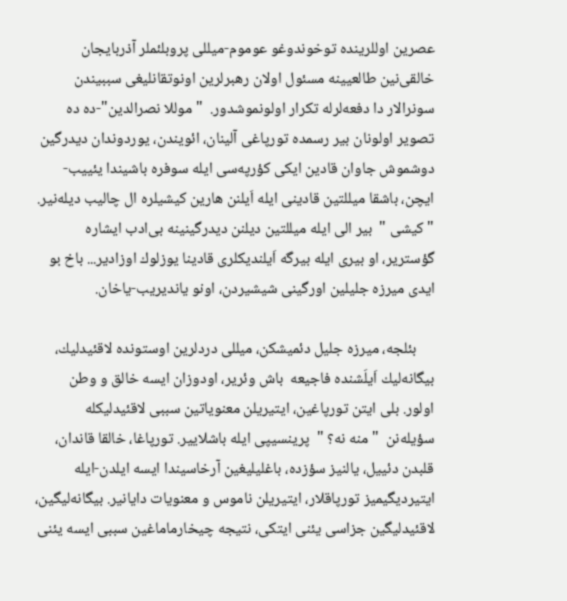عصرین اوللرینده توخوندوغو عوموم-میللی پروبلئملر آذربایجان خالقی‌نین طالعیینه ‌‌‌مسئول اولان رهبرلرین اونوتقانلیغی سببیندن سونرالار دا دفعه‌لرله تكرار اولونموشدور.  " موللا نصرالدین"-ده ده تصویر اولونان بیر رسمده تورپاغی آلینان، ائویندن، یوردوندان دیدرگین دوشموش جاوان قادین ایكی كؤرپه‌سی ایله سوفره باشیندا یئییب-ایچن، باشقا میللتین قادینی ایله اَیلنن هارین كیشیلره ال چالیب دیله‌نیر.  " كیشی "  بیر الی ایله ‌‌‌میللتین دیلنن دیدرگینینه بی‌ادب ایشاره گؤستریر، او بیری ایله بیرگه اَیلندیكلری قادینا یوزلوك اوزادیر... باخ بو ایدی میرزه جلیلین اورگینی شیشیردن، اونو یاندیریب-یاخان.

     بئلجه، میرزه جلیل دئمیشكن، میللی دردلرین اوستونده لاقئیدلیك، بیگانه‌لیك اَیلَشنده فاجیعه  باش وئریر، اودوزان ایسه خالق و وطن اولور. بلی ایتن تورپاغین، ایتیریلن معنویاتین سببی لاقئیدلیكله سؤیله‌نن  " منه ‌نه؟ "  پرینسیپی ایله باشلاییر. تورپاغا، خالقا قاندان، قلبدن دئییل، یالنیز سؤزده، باغلیلیغین آرخاسیندا ایسه ایلدن-ایله ایتیردیگیمیز تورپاقلار، ایتیریلن ناموس و معنویات دایانیر. بیگانه‌لیگین، لاقئیدلیگین جزاسی یئنی ایتكی، نتیجه چیخارماماغین سببی ایسه یئنی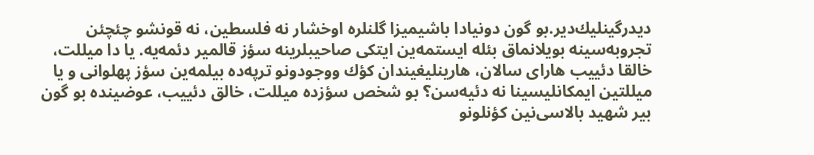دیدرگینلیك‌دیر.بو گون دونیادا باشیمیزا گلنلره اوخشار نه فلسطین، نه قونشو چئچئن تجروبه‌سینه بویلانماق بئله ایستمه‌ین ایتكی صاحیبلرینه سؤز قالمیر دئمه‌‌یه. یا دا میللت، خالقا دئییب هارای سالان، هارینلیغیندان كؤك ووجودونو ترپه‌‌ده بیلمه‌ین سؤز پهلوانی و یا میللتین ایمكانلیسینا نه دئیه‌سن؟ بو شخص سؤزده‌‌‌ میللت، خالق دئییب، عوضینده بو گون بیر شهید بالاسی‌نین كؤنلونو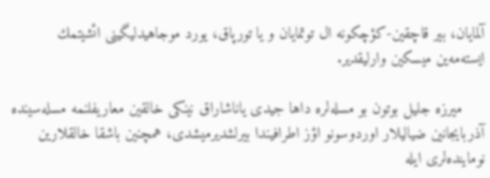آلمایان، بیر قاچقین-كؤچكونه ال توتمایان و یا تورپاق، یورد موجاهیدلیگینی ائشیتمك ایسته‌مه‌ین میسكین وارلیقدیر.

     میرزه جلیل بوتون بو مسله‌لره داها جیدی یاناشاراق نینكی خالقین معاریفلنمه ‌‌‌مسله‌سینده آذربایجانین ضیالیلار اوردوسونو اؤز اطرافیندا بیرلشدیرمیشدی، همچنین باشقا خالقلارین نوماینده‌لری ایله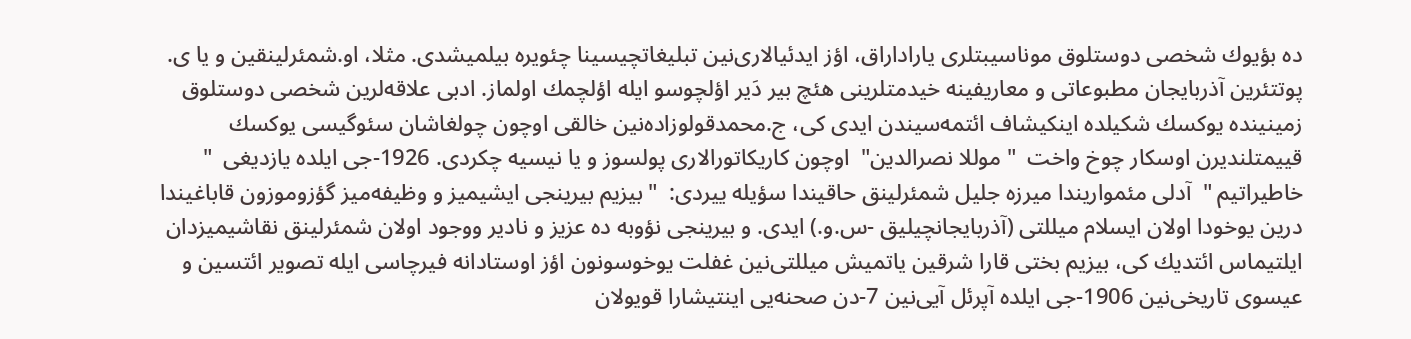ده بؤیوك شخصی دوستلوق موناسیبتلری یاراداراق، اؤز ایدئیالاری‌نین تبلیغاتچیسینا چئویره بیلمیشدی. مثلا، او.شمئرلینقین و یا ی. پوتتئرین آذربایجان مطبوعاتی و معاریفینه خیدمتلرینی هئچ بیر دَیر اؤلچوسو ایله اؤلچمك اولماز. ادبی علاقه‌لرین شخصی دوستلوق زمینینده یوكسك شكیلده اینكیشاف ائتمه‌سیندن ایدی كی، ج.محمدقولوزاده‌نین خالقی اوچون چولغاشان سئوگیسی یوكسك قییمتلندیرن اوسكار چوخ واخت  " موللا نصرالدین"  اوچون كاریكاتورالاری پولسوز و یا نیسیه چكردی. 1926-جی ایلده یازدیغی  " خاطیراتیم "  آدلی مئمواریندا میرزه جلیل شمئرلینق حاقیندا سؤیله ییردی:  " بیزیم بیرینجی ایشیمیز و وظیفه‌‌‌میز گؤزوموزون قاباغیندا درین یوخودا اولان ایسلام میللتی (آذربایجانچیلیق -س.و.) ایدی. و بیرینجی نؤوبه ده عزیز و نادیر ووجود اولان شمئرلینق نقاشیمیزدان ایلتیماس ائتدیك كی، بیزیم بختی قارا شرقین یاتمیش میللتی‌نین غفلت یوخوسونون اؤز اوستادانه فیرچاسی ایله تصویر ائتسین و عیسوی تاریخی‌نین 1906-جی ایلده آپرئل آیی‌نین 7-دن صحنه‌یی اینتیشارا قویولان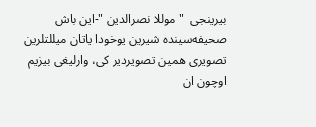بیرینجی  " موللا نصرالدین "-این باش صحیفه‌سینده شیرین یوخودا یاتان میللتلرین تصویری همین تصویردیر كی، وارلیغی بیزیم اوچون ان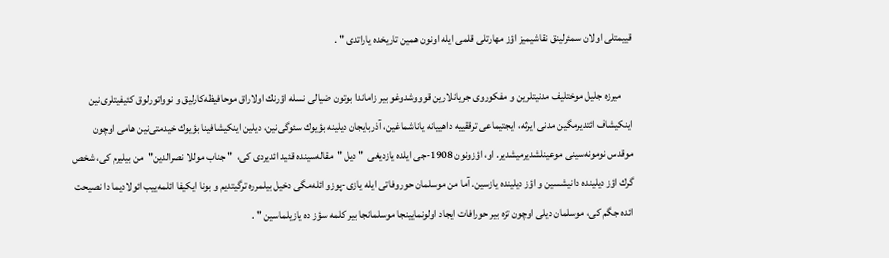قییمتلی اولان سمئرلینق نقاشیمیز اؤز مهارتلی قلمی ایله اونون همین تاریخده یاراتدی " .

     میرزه جلیل موختلیف مدنیتلرین و مفكوروی جریانلارین قوووشدوغو بیر زاماندا بوتون ضیالی نسله اؤرنك اولاراق موحافیظه‌كارلیق و نوواتورلوق كئیفیتلری‌نین اینكیشاف ائتدیرمگین مدنی ایرثه، ایجتیماعی ترققییه داهییانه یاناشماغین، آذربایجان دیلینه بؤیوك سئوگی‌نین، دیلین اینكیشافینا بؤیوك خیدمتی‌نین هامی اوچون موقدس نومونه‌سینی موعینلشدیرمیشدیر. او، اؤزونون 1908-جی ایلده یازدیغی  " دیل "  مقاله‌سینده قئید ائدیردی كی،  " جناب موللا نصرالدین"  من بیلیرم كی، شخص گرك اؤز دیلینده دانیشسین و اؤز دیلینده یازسین. آما من موسلمان حوروفاتی ایله یازی-پوزو ائله‌مگی دخیل بیلمرره ترگیتدیم و بونا ایكیفا ائلمه‌‌ییب ائولادیما دا نصیحت ائده‌ جگم كی، موسلمان دیلی اوچون تزه بیر حورافات ایجاد اولونمایینجا موسلمانجا بیر كلمه سؤز ده یازیلماسین " .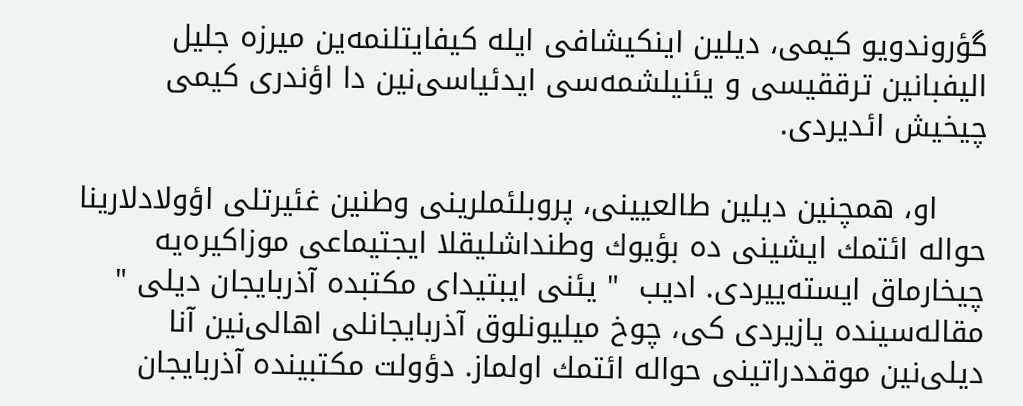گؤروندویو كیمی، دیلین اینكیشافی ایله كیفایتلنمه‌ین میرزه جلیل الیفبانین ترققیسی و یئنیلشمه‌سی ایدئیاسی‌نین دا اؤندری كیمی چیخیش ائدیردی.

     او، همچنین دیلین طالعیینی، پروبلئملرینی وطنین غئیرتلی اؤولادلارینا حواله ائتمك ایشینی ده بؤیوك وطنداشلیقلا ایجتیماعی موزاكیره‌یه چیخارماق ایسته‌ییردی. ادیب  " یئنی ایبتیدای مكتبده آذربایجان دیلی "  مقاله‌سینده یازیردی كی، چوخ میلیونلوق آذربایجانلی اهالی‌نین آنا دیلی‌نین موقددراتینی حواله ائتمك اولماز. دؤولت مكتبینده آذربایجان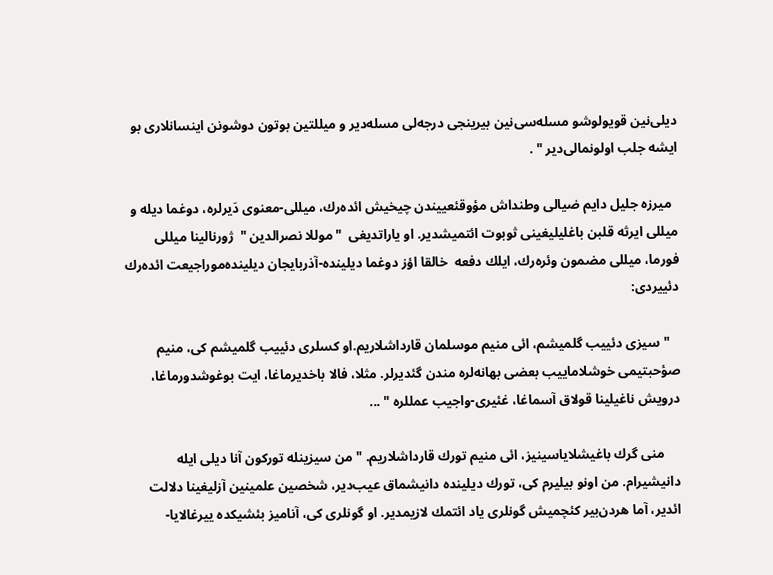دیلی‌نین قویولوشو مسله‌سی‌نین بیرینجی درجه‌لی مسله‌دیر و میللتین بوتون دوشونن اینسانلاری بو ایشه جلب اولونمالی‌دیر " .

  میرزه جلیل دایم ضیالی وطنداش مؤوقئعییندن چیخیش ائده‌رك، میللی-معنوی دَیرلره، دوغما دیله و میللی ایرثه قلبن باغلیلیغینی ثوبوت ائتمیشدیر. او یاراتدیغی  " موللا نصرالدین "  ژورنالینا میللی فورما، میللی مضمون وئره‌رك، ایلك دفعه  خالقا اؤز دوغما دیلینده-آذربایجان دیلینده‌‌‌موراجیعت ائده‌رك دئییردی:

   " سیزی دئییب گلمیشم، ائی منیم موسلمان قارداشلاریم.او كسلری دئییب گلمیشم كی، منیم صؤحبتیمی خوشلاماییب بعضی بهانه‌لره‌‌‌ مندن گئدیرلر. مثلا، فالا باخدیرماغا، ایت بوغوشدورماغا، درویش ناغیلینا قولاق آسماغا، غئیری-واجیب عمللره " ...

     منی گرك باغیشلایاسینیز، ائی منیم تورك قارداشلاریم. " من سیزینله توركون آنا دیلی ایله دانیشیرام. من اونو بیلیرم كی، تورك دیلینده دانیشماق عیب‌دیر، شخصین علمینین آزلیغینا دلالت ائدیر، آما هردن‌بیر كئچمیش گونلری یاد ائتمك لازیمدیر. او گونلری كی، آنامیز بئشیكده ییرغالایا-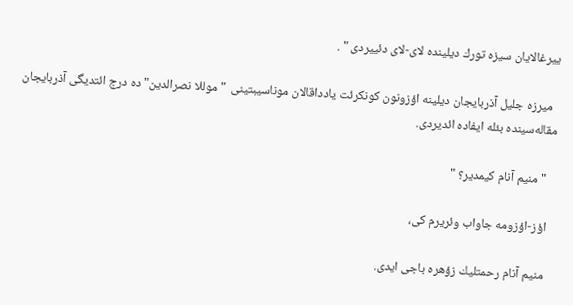ییرغالایان سیزه تورك دیلینده لای-لای دئییردی " .

  میرزه جلیل آذربایجان دیلینه اؤزونون كونكرئت یادداقالان موناسیبتینی  " موللا نصرالدین" ده درج ائتدیگی آذربایجان مقاله‌سینده بئله ایفاده ائدیردی.

   " منیم آنام كیمدیر؟ "

  اؤز-اؤزومه جاواب وئریرم كی،

  منیم آنام رحمتلیك زؤهره باجی ایدی.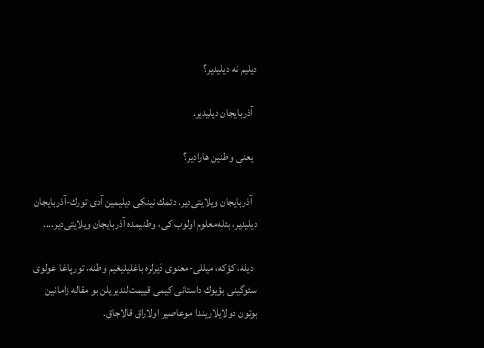دیلیم نه دیلیدیر؟

  آذربایجان دیلیدیر.

  یعنی وطنین هارادیر؟

  آذربایجان ویلایتی‌دیر. دئمك نینكی دیلیمین آدی تورك-آذربایجان دیلیدیر، بئله‌‌‌معلوم اولوب كی، وطنیمده آذربایجان ویلایتی‌دیر....

  دیله، كؤكه، میللی-معنوی دَیرلره باغلیلیغیم وطنه، تورپاغا عولوی سئوگینی بؤیوك داستانی كیمی قییمت‌لندیریلن بو مقاله زامانین بوتون دولایلاریندا موعاصیر اولاراق قالاجاق.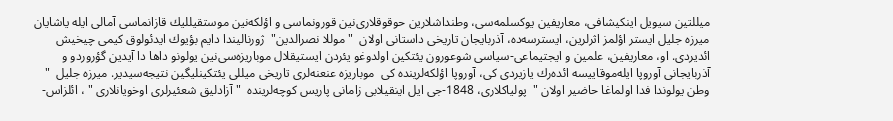میللتین سیویل اینكیشافی، معاریفین یوكسلمه‌سی، وطنداشلارین حوقوقلاری‌نین قورونماسی و اؤلكه‌نین موستقیللیك قازانماسی آمالی ایله یاشایان میرزه جلیل ایستر اؤلمز اثرلرین، ایسترسه‌ده، آذربایجان تاریخی داستانی اولان  " موللا نصرالدین"  ژورنالیندا دایم بؤیوك ایدئولوق كیمی چیخیش ائدیردی. او، معاریفین، علمین و ایجتیماعی-سیاسی شوعورون یئتكین اولدوغو یئردن ایستیقلال موباریزه‌سی‌نین یولونو داها دا آیدین گؤروردو و آذربایجانی آوروپا ایله‌‌‌موقاییسه ائده‌رك یازیردی كی، آوروپا اؤلكه‌لرینده كی  موباریزه عنعنه‌لری تاریخی میللی یئتكینلیگین نتیجه‌سیدیر. میرزه جلیل  " وطن یولوندا فدا اولماغا حاضیر اولان "  پولیاكلاری، 1848-جی ایل اینقیلابی زامانی پاریس كوچه‌لرینده  " آزادلیق شعئیرلری اوخویانلاری " ، ائلزاس-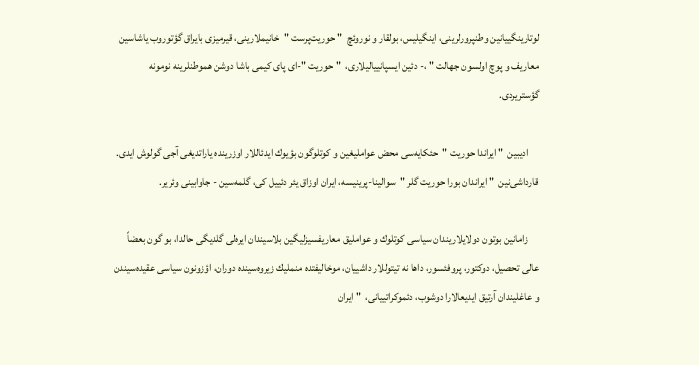لوتارینگییانین وطنپرورلرینی، اینگیلیس، بولقار و نوروئچ  " حوریت‌پرست "  خانیملارینی، قیرمیزی بایراق گؤتوروب یاشاسین معاریف و پوچ اولسون جهالت " ،- دئین ایسپانییالیلاری،  " حوریت "-ای پای كیمی باشا دوشن هموطنلرینه ‌نومونه گؤستریردی.

     ادیبین  " ایراندا حوریت "  حئكایه‌سی محض عواملیغین و كوتلوگون بؤیوك ایدئاللار اوزرینده یاراتدیغی آجی گولوش ایدی. قارداشی‌نین  " ایراندان بورا حوریت گلر "  سوالینا-پرینیسه، ایران اوزاق یئر دئییل كی، گلمه‌سین - جاوابینی وئریر.

     زامانین بوتون دولایلاریندان سیاسی كوتلوك و عواملیق معاریفسیزلیگین بلاسیندان ایره‌لی گلدیگی حالدا، بو گون بعضاً عالی تحصیل، دوكتور، پروفئسور، داها نه تیتوللار داشییان، موخالیفتده‌‌‌ منملیك زیروه‌سینده دوران، اؤزونون سیاسی عقیده‌سیندن و عاغلیندان آرتیق ایدیعالارا دوشوب، دئموكراتییانی،  " ایران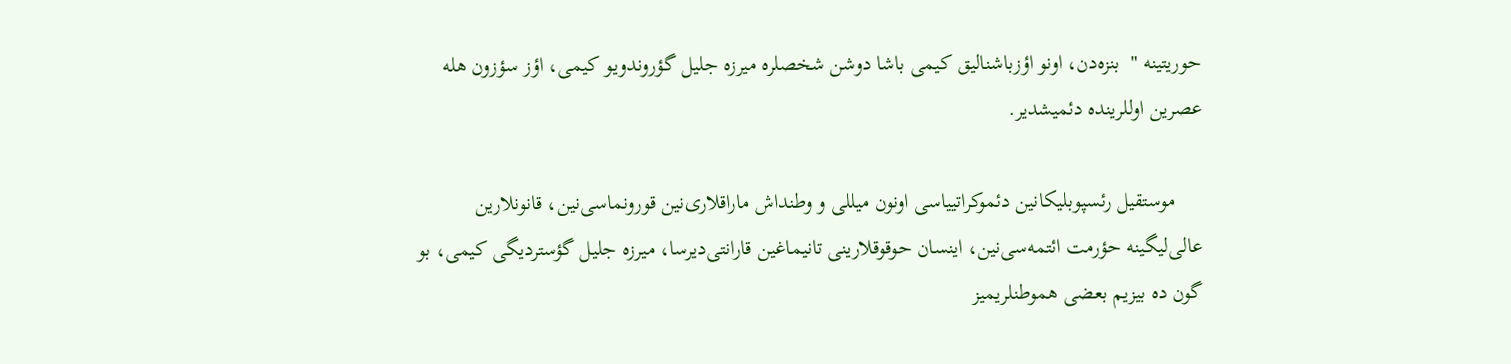حوریتینه "  بنزه‌‌دن، اونو اؤزباشنالیق كیمی باشا دوشن شخصلره‌‌‌ میرزه جلیل گؤروندویو كیمی، اؤز سؤزون هله عصرین اوللرینده دئمیشدیر.

     موستقیل رئسپوبلیكانین دئموكراتییاسی اونون میللی و وطنداش ماراقلاری‌نین قورونماسی‌نین، قانونلارین عالی‌لیگینه حؤرمت ائتمه‌سی‌نین، اینسان حوقوقلارینی تانیماغین قارانتی‌دیرسا، میرزه جلیل گؤستردیگی كیمی، بو گون ده بیزیم بعضی هموطنلریمیز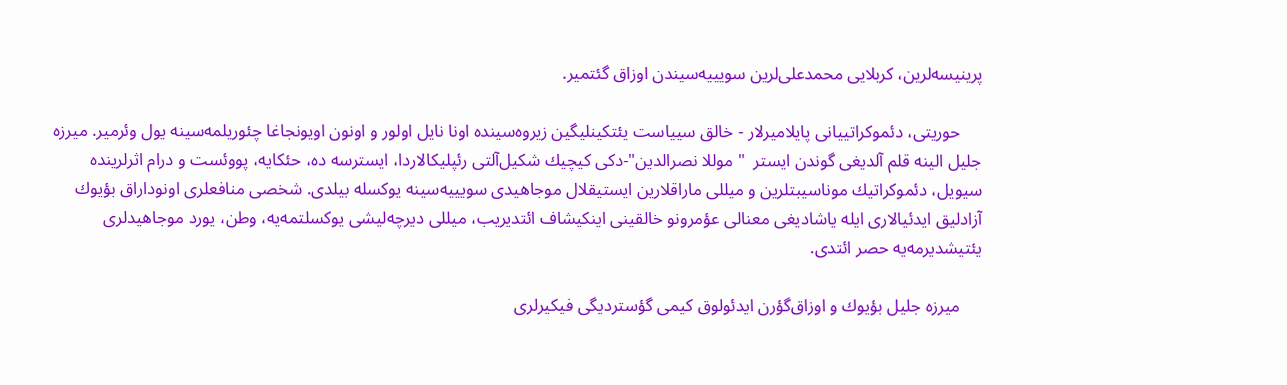پرینیسه‌لرین، كربلایی محمدعلی‌‌لرین سویییه‌سیندن اوزاق گئتمیر.

     حوریتی، دئموكراتییانی پایلامیرلار - خالق سییاست یئتكینلیگین زیروه‌سینده اونا نایل اولور و اونون اویونجاغا چئوریلمه‌سینه یول وئرمیر. میرزه جلیل الینه قلم آلدیغی گوندن ایستر  " موللا نصرالدین"-دكی كیچیك شكیل‌آلتی رئپلیكالاردا، ایسترسه ده، حئكایه، پووئست و درام اثرلرینده‌ سیویل، دئموكراتیك موناسیبتلرین و میللی ماراقلارین ایستیقلال موجاهیدی سویییه‌سینه یوكسله بیلدی. شخصی منافعلری اونوداراق بؤیوك آزادلیق ایدئیالاری ایله یاشادیغی معنالی عؤمرونو خالقینی اینكیشاف ائتدیریب، میللی دیرچه‌لیشی یوكسلتمه‌یه، وطن، یورد موجاهیدلری یئتیشدیرمه‌یه حصر ائتدی.

     میرزه جلیل بؤیوك و اوزاق‌گؤرن ایدئولوق كیمی گؤستردیگی فیكیرلری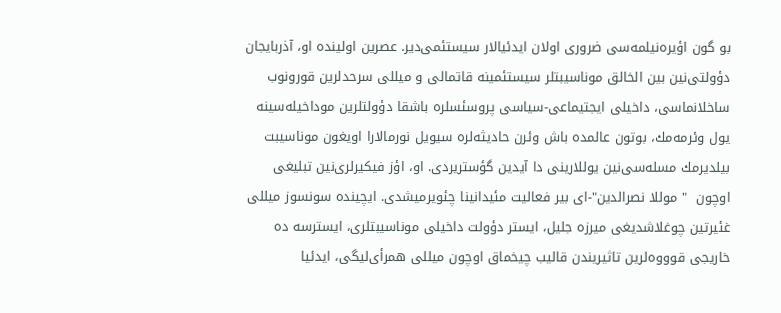بو گون اؤیره‌نیلمه‌سی ضروری اولان ایدئیالار سیستئمی‌دیر. عصرین اولینده او، آذربایجان دؤولتی‌نین بین الخالق موناسیبتلر سیستئمینه قاتمالی و میللی سرحدلرین قورونوب ساخلانماسی، داخیلی ایجتیماعی-سیاسی پروسئسلره باشقا دؤولتلرین موداخیله‌سینه یول وئرمه‌‌‌مك، بوتون عالمده باش وئرن حادیثه‌لره‌ ‌سیویل نورمالارا اویغون موناسیبت بیلدیرمك مسله‌سی‌نین یوللارینی دا آیدین گؤستریردی. او، اؤز فیكیرلری‌نین تبلیغی اوچون  " موللا نصرالدین"-ای بیر فعالیت مئیدانینا چئویرمیشدی. ایچینده سونسوز میللی غئیرتین چوغلاشدیغی میرزه جلیل، ایستر دؤولت داخیلی موناسیبتلری، ایسترسه ده خاریجی قوووه‌لرین تاثیریندن قالیب چیخماق اوچون میللی همرأی‌لیگی، ایدئیا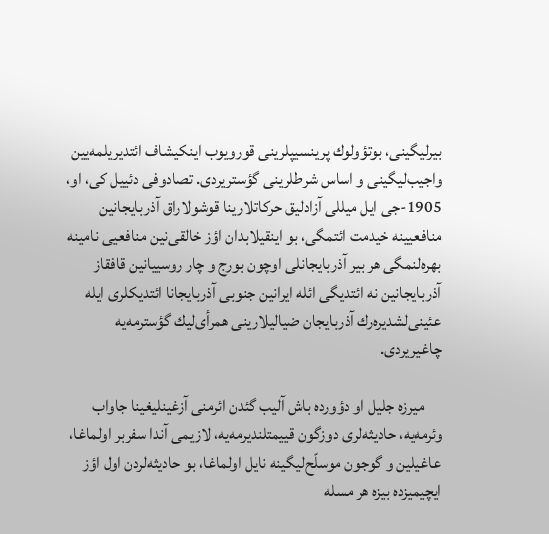بیرلیگینی، بوتؤولوك پرینسیپلرینی قورویوب اینكیشاف ائتدیریلمه‌یین واجیب‌لیگینی و اساس شرطلرینی گؤستریردی. تصادوفی دئییل كی، او، 1905-جی ایل میللی آزادلیق حركاتلارینا قوشولاراق آذربایجانین منافعیینه خیدمت ائتمگی، بو اینقیلابدان اؤز خالقی‌نین منافعیی نامینه بهره‌لنمگی هر بیر آذربایجانلی اوچون بورج و چار روسییانین قافقاز آذربایجانین نه ائتدیگی ائله ایرانین جنوبی آذربایجانا ائتدیكلری ایله عئینی‌لشدیره‌رك آذربایجان ضیالیلارینی همرأی‌لیك گؤسترمه‌یه چاغیریردی.

     میرزه جلیل او دؤورده باش آلیب گئدن ائرمنی آزغینلیغینا جاواب وئرمه‌یه، حادیثه‌لری دوزگون قییمتلندیرمه‌یه، لازیمی آندا سفربر اولماغا، عاغیلین و گوجون موسلّح‌لیگینه ‌نایل اولماغا، بو حادیثه‌لردن اول اؤز ایچیمیزده بیزه هر مسله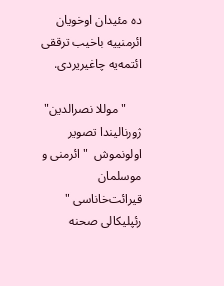ده ‌‌‌مئیدان اوخویان ائرمنییه باخیب ترققی ائتمه‌یه چاغیریردی.

     " موللا نصرالدین"  ژورنالیندا تصویر اولونموش  " ائرمنی و موسلمان قیرائت‌خاناسی "  رئپلیكالی صحنه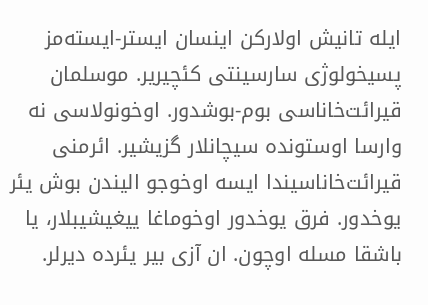ایله تانیش اولاركن اینسان ایستر-ایسته‌‌‌مز پسیخولوژی سارسینتی كئچیریر. موسلمان قیرائت‌خاناسی بوم-بوشدور. اوخونولاسی نه وارسا اوستونده ‌سیچانلار گزیشیر. ائرمنی قیرائت‌خاناسیندا ایسه اوخوجو الیندن بوش یئر یوخدور. فرق یوخدور اوخوماغا ییغیشیبلار، یا باشقا مسله اوچون. ان آزی بیر یئرده دیرلر.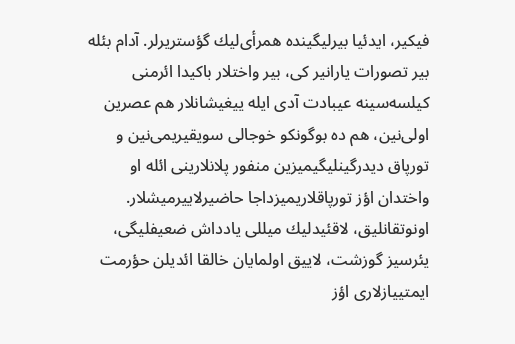فیكیر، ایدئیا بیرلیگینده همرأی‌لیك گؤستریرلر. آدام بئله بیر تصورات یارانیر كی، بیر واختلار باكیدا ائرمنی كیلسه‌سینه عیبادت آدی ایله ییغیشانلار هم عصرین اولی‌نین، هم ده بوگونكو خوجالی سویقیریمی‌نین و تورپاق دیدرگینلیگیمیزین منفور پلانلارینی ائله او واختدان اؤز تورپاقلاریمیزداجا حاضیرلاییرمیشلار. اونوتقانلیق، لاقئیدلیك میللی یادداش ضعیفلیگی، یئرسیز گوزشت، لاییق اولمایان خالقا ائدیلن حؤرمت ایمتییازلاری اؤز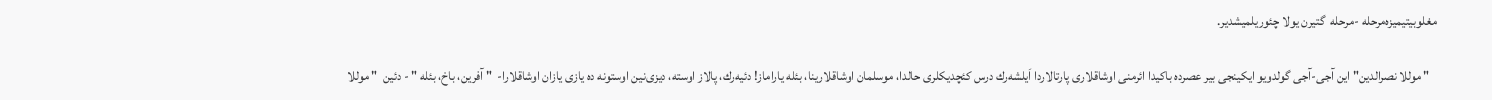مغلوبیتیمیزه‌‌‌مرحله -مرحله  گتیرن یولا چئوریلمیشدیر.

   " موللا نصرالدین" این آجی-آجی گولدویو ایكینجی بیر عصرده باكیدا ائرمنی اوشاقلاری پارتالاردا اَیلشه‌رك درس كئچدیكلری حالدا، موسلمان اوشاقلارینا، بئله یاراماز! دئیه‌رك، پالاز اوسته، دیزی‌نین اوستونه ده یازی یازان اوشاقلارا-  " آفرین، باخ، بئله " - دئین  " موللا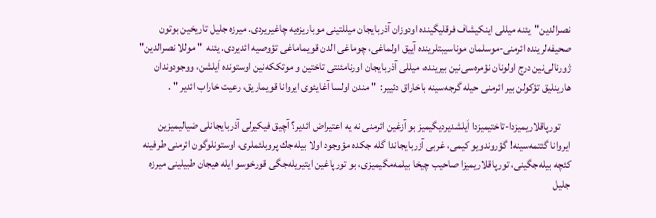نصرالدین"  یئنه ‌‌‌میللی اینكیشاف فرقلیگینده اودوزان آذربایجان میللتینی موباریزه‌یه چاغیریردی. میرزه جلیل تاریخین بوتون صحیفه‌لرینده ائرمنی-موسلمان موناسیبتلرینده آییق اولماغی، چوماغی الدن قویماماغی تؤوصیه ائدیردی. یئنه  " موللا نصرالدین"  ژورنالی‌نین درج اولونان نؤمره‌سی‌نین بیرینده، میللی آذربایجان اورنامئنتی تاختین و موتككه‌نین اوستونده اَیلشن، ووجودوندان هارینلیق تؤكولن بیر ائرمنی حیله گرجه‌سینه باخاراق دئییر:  " مندن اولسا آغایئوی ایروانا قویماریق، رعیت خاراب ائدیر " .

     تورپاقلاریمیزدا-تاختیمیزدا اَیلشدیردیگیمیز بو آزغین ائرمنی نه یه اعتیراض ائدیر؟ آچیق فیكیرلی آذربایجانلی ضیالیمیزین ایروانا گئتمه‌سینه! گؤروندویو كیمی، غربی آزربایجاندا گله جكده ‌‌‌مؤوجود اولا بیله‌جك پروبلئملری، اوستونلوگون ائرمنی طرفینه كئچه بیله‌جگینی، تورپاقلاریمیزا صاحیب چیخا بیلمه‌مگیمیزی، بو تورپاغین ایتیریله‌جگی قورخوسو ایله هیجان طبیلینی میرزه جلیل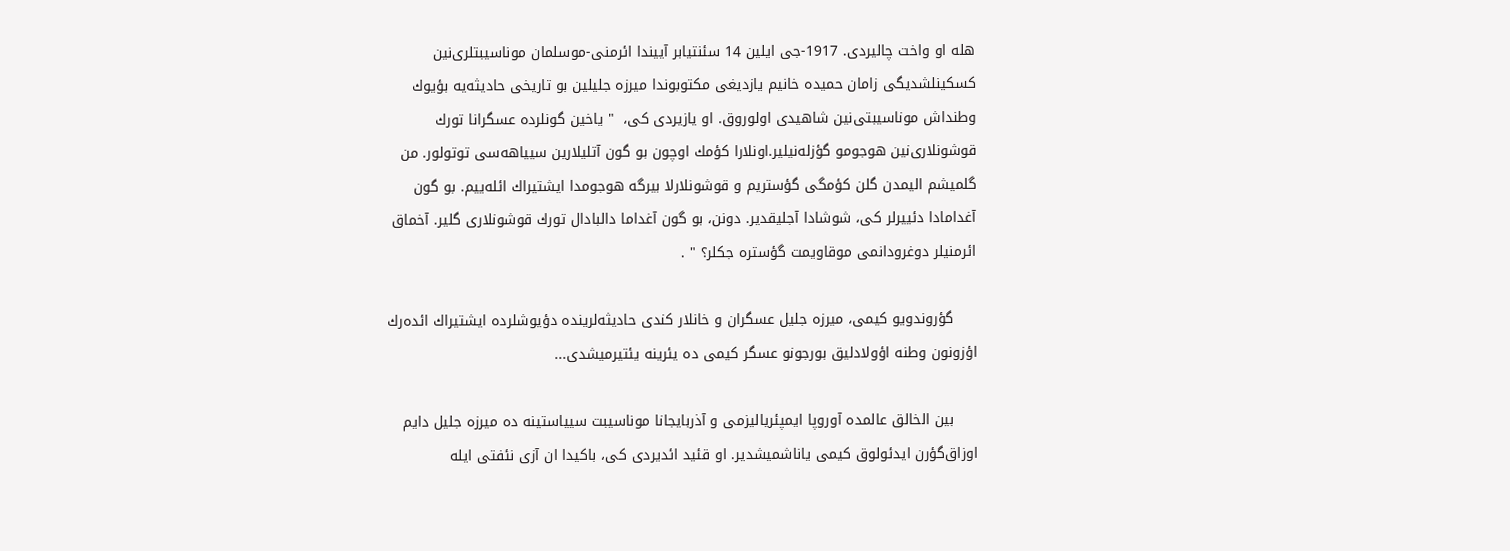هله او واخت چالیردی. 1917-جی ایلین 14 سئنتیابر آییندا ائرمنی-موسلمان موناسیبتلری‌نین كسكینلشدیگی زامان حمیده خانیم یازدیغی مكتوبوندا میرزه جلیلین بو تاریخی حادیثه‌یه بؤیوك وطنداش موناسیبتی‌نین شاهیدی اولوروق. او یازیردی كی،  " یاخین گونلرده عسگرانا تورك قوشونلاری‌نین هوجومو گؤزله‌نیلیر.اونلارا كؤمك اوچون بو گون آتلیلارین سییاهه‌سی توتولور. من گلمیشم الیمدن گلن كؤمگی گؤستریم و قوشونلارلا بیرگه هوجومدا ایشتیراك ائله‌ییم. بو گون آغدامادا دئییرلر كی، شوشادا آجلیقدیر. دونن، بو گون آغداما دالبادال تورك قوشونلاری گلیر. آخماق ائرمنیلر دوغرودانمی موقاویمت گؤستره جكلر؟ " .

     گؤروندویو كیمی، میرزه جلیل عسگران و خانلار كندی حادیثه‌لرینده دؤیوشلرده ایشتیراك ائده‌رك اؤزونون وطنه اؤولادلیق بورجونو عسگر كیمی ده یئرینه یئتیرمیشدی...

     بین الخالق عالمده آوروپا ایمپئریالیزمی و آذربایجانا موناسیبت سییاستینه ده ‌‌‌میرزه جلیل دایم اوزاق‌گؤرن ایدئولوق كیمی یاناشمیشدیر. او قئید ائدیردی كی، باكیدا ان آزی نئفتی ایله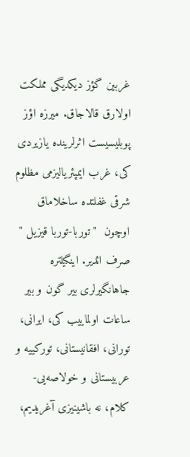غربین گؤز دیكدیگی مملكت اولارق قالاجاق. میرزه اؤز پوبلیسیست اثرلرینده یازیردی كی، غرب ایمپئریالیزمی مظلوم شرقی غفلتده ساخلاماق اوچون  " توربا-توربا قیزیل "  صرف ائدیر. اینگیلتره جاهانگیرلری بیر گون و بیر ساعات اولماییب كی، ایرانی، تورانی، افقانیستانی، توركییه و عربیستانی و خولاصه‌یی-كلام، نه باشینیزی آغریدیم،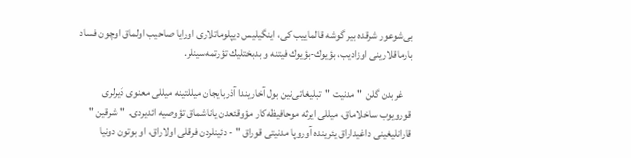بی‌شوعور شرقده بیر گوشه قالماییب كی، اینگیلیس دیپلوماتلاری اورایا صاحیب اولماق اوچون فساد بارماقلارینی اوزادیب، بؤیوك-بؤیوك فیتنه و بدبختلیك تؤرتمه‌سینلر.

    غربدن گلن  " مدنیت "  تبلیغاتی‌نین بول آخاریندا آذربایجان میللتینه ‌‌‌میللی معنوی دَیرلری قورویوب ساخلاماق، میللی ایرثه ‌‌‌موحافیظه‌كار مؤوقئعدن یاناشماق تؤوصیه ائدیردی.  " شرقین "  قارانلیغینی داغیداراق یئرینده آوروپا مدنیتی قوراق " - دئینلردن فرقلی اولاراق، او بوتون دونیا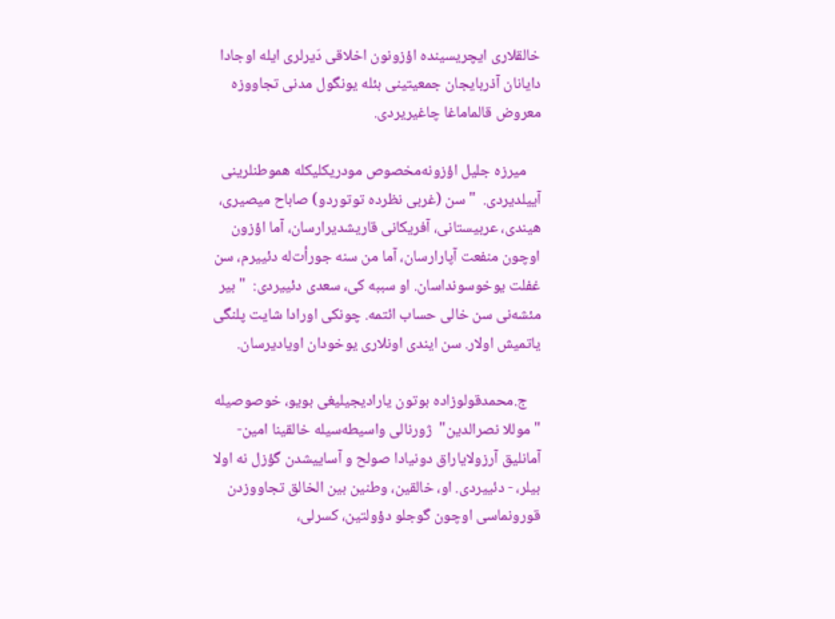خالقلاری ایچریسینده اؤزونون اخلاقی دَیرلری ایله اوجادا دایانان آذربایجان جمعیتینی بئله یونگول مدنی تجاووزه‌‌‌ معروض قالماماغا چاغیریردی.

    میرزه جلیل اؤزونه‌مخصوص مودریكلیكله هموطنلرینی آییلدیردی.  " سن (غربی نظرده توتوردو) صاباح میصیری، هیندی، عربیستانی، آفریكانی قاریشدیرارسان، آما اؤزون اوچون منفعت آپارارسان، آما من سنه جورأت‌له دئییرم، سن غفلت یوخوسونداسان. او سببه كی، سعدی دئییردی:  " بیر مئشه‌نی سن خالی حساب ائتمه. چونكی اورادا شایت پلنگی یاتمیش اولار. سن ایندی اونلاری یوخودان اویادیرسان.

    ج.محمدقولوزاده بوتون یارادیجیلیغی بویو، خوصوصیله  " موللا نصرالدین"  ژورنالی واسیطه‌سیله خالقینا امین-آمانلیق آرزولایاراق دونیادا صولح و آساییشدن گؤزل نه اولا بیلر، - دئییردی. او، خالقین، وطنین بین الخالق تجاووزدن قورونماسی اوچون گوجلو دؤولتین، كسرلی،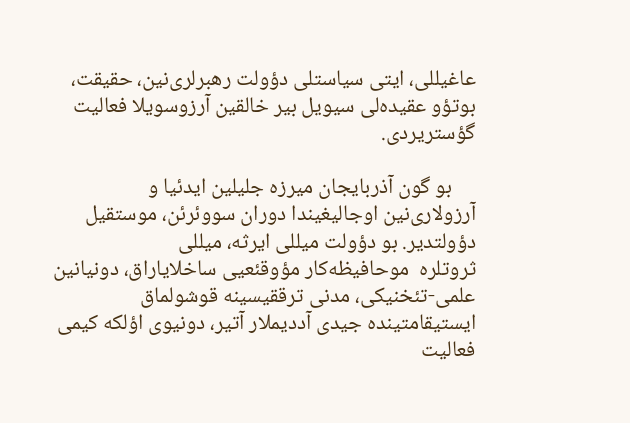عاغیللی، ایتی سیاستلی دؤولت رهبرلری‌نین، حقیقت، بوتؤو عقیده‌لی سیویل بیر خالقین آرزوسویلا فعالیت گؤستریردی.

     بو گون آذربایجان میرزه جلیلین ایدئیا و آرزولاری‌نین اوجالیغیندا دوران سووئرئن، موستقیل دؤولتدیر. بو دؤولت میللی ایرثه، میللی ثروتلره  ‌‌‌موحافیظه‌كار مؤوقئعیی ساخلایاراق، دونیانین علمی-تئخنیكی، مدنی ترققیسینه قوشولماق ایستیقامتینده جیدی آددیملار آتیر، دونیوی اؤلكه كیمی فعالیت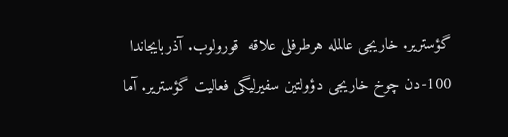گؤستریر. خاریجی عالمله هرطرفلی علاقه  قورولوب. آذربایجاندا 100-دن چوخ خاریجی دؤولتین سفیرلیگی فعالیت گؤستریر. آما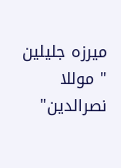میرزه جلیلین  " موللا نصرالدین"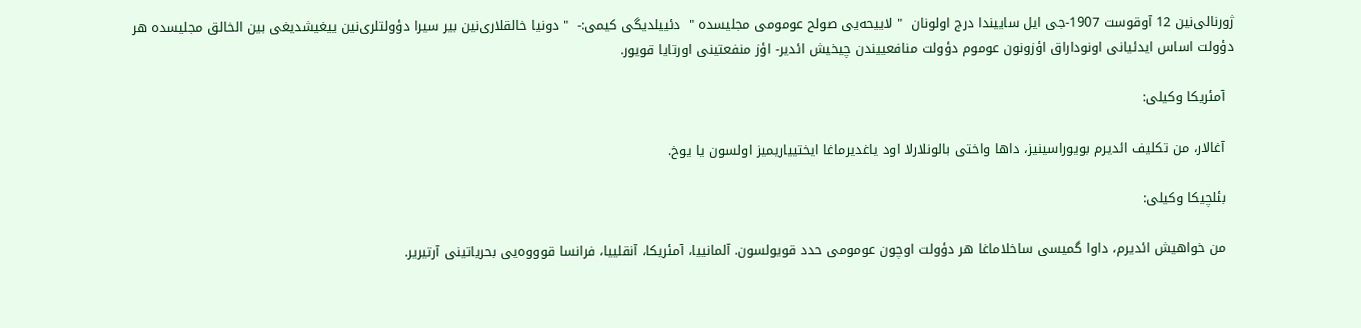ژورنالی‌نین 12 آوقوست 1907-جی ایل ساییندا درج اولونان  " لاییحه‌یی صولح عومومی مجلیسده "  دئییلدیگی كیمی:-  " دونیا خالقلاری‌نین بیر سیرا دؤولتلری‌نین ییغیشدیغی بین الخالق مجلیسده هر دؤولت اساس ایدئیانی اونوداراق اؤزونون عوموم‌ دؤولت منافعییندن چیخیش ائدیر- اؤز منفعتینی اورتایا قویور.

  آمئریكا وكیلی:

  آغالار، من تكلیف ائدیرم بویوراسینیز، داها واختی بالونلارلا اود یاغدیرماغا ایختییاریمیز اولسون یا یوخ.

  بئلچیكا وكیلی:

  من خواهیش ائدیرم، داوا گمیسی ساخلاماغا هر دؤولت اوچون عومومی حدد قویولسون. آلمانییا، آمئریكا، آنقلییا، فرانسا قوووه‌یی بحریاتینی آرتیریر.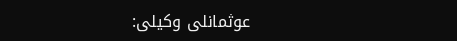عوثمانلی وكیلی: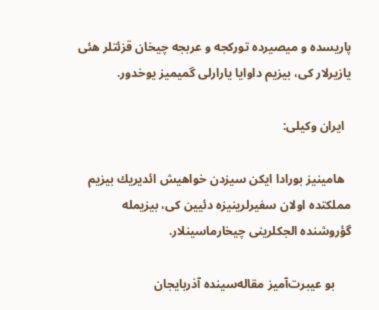پاریسده و میصیرده توركجه و عربجه چیخان قزئتلر هئی یازیرلار كی، بیزیم داوایا یارارلی گمیمیز یوخدور.

  ایران وكیلی:

  هامینیز بورادا ایكن سیزدن خواهیش ائدیریك بیزیم مملكتده اولان سفیرلرینیزه دئیین كی، بیزیمله گؤروشنده الجكلرینی چیخارماسینلار.

     بو عیبرت‌آمیز مقاله‌سینده آذربایجان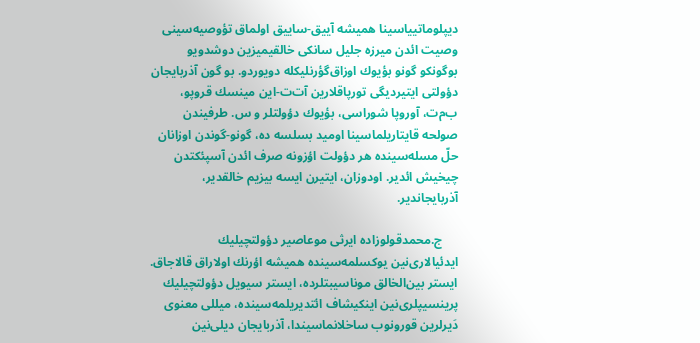دیپلوماتییاسینا همیشه آییق-ساییق اولماق تؤوصیه‌سینی وصیت ائدن میرزه جلیل سانكی خالقیمیزین دوشدویو بوگونكو گونو بؤیوك اوزاق‌گؤرنلیكله دویوردو. بو گون آذربایجان دؤولتی ایتیردیگی تورپاقلارین آت‌ت-این مینسك قروپو، ب‌م‌ت، آوروپا شوراسی، بؤیوك دؤولتلر و س. طرفیندن صولحه قایتاریلماسینا اومید بسلسه ده، گونو-گوندن اوزانان حلّ مسله‌سینده هر دؤولت اؤزونه صرف ائدن آسپئكتدن چیخیش ائدیر. اودوزان، ایتیرن ایسه بیزیم خالقدیر، آذربایجاندیر.

     ج.محمدقولوزاده ایرثی موعاصیر دؤولتچیلیك ایدئیالاری‌نین یوكسلمه‌سینده همیشه اؤرنك اولاراق قالاجاق. ایستر بین‌الخالق موناسیبتلرده، ایستر سیویل دؤولتچیلیك پرینسیپلری‌نین اینكیشاف ائتدیریلمه‌سینده، میللی معنوی دَیرلرین قورونوب ساخلانماسیندا، آذربایجان دیلی‌نین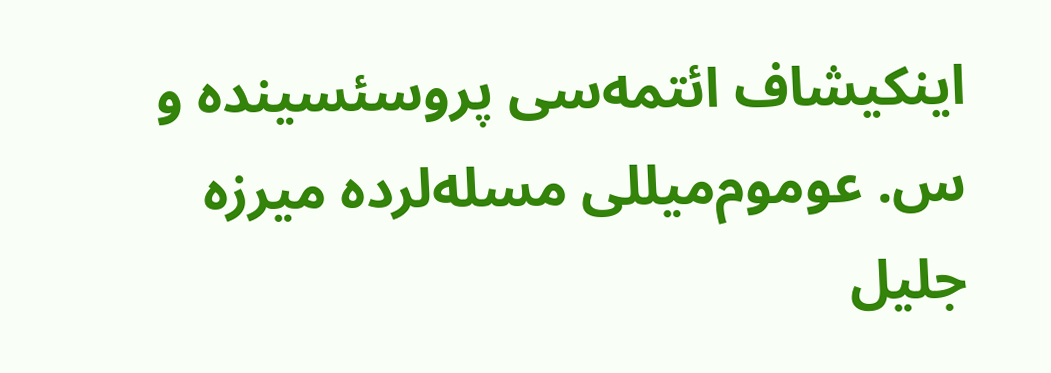اینكیشاف ائتمه‌سی پروسئسینده و س. عوموم‌میللی مسله‌لرده ‌‌‌میرزه جلیل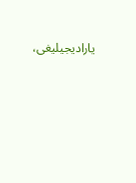یارادیجیلیغی،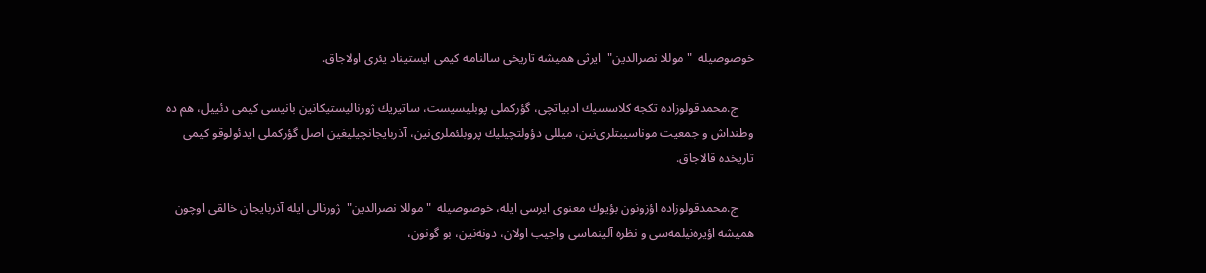خوصوصیله  " موللا نصرالدین"  ایرثی همیشه تاریخی سالنامه كیمی ایستیناد یئری اولاجاق.

     ج.محمدقولوزاده تكجه كلاسسیك ادبیاتچی، گؤركملی پوبلیسیست، ساتیریك ژورنالیستیكانین بانیسی كیمی دئییل، هم ده وطنداش و جمعیت موناسیبتلری‌نین، میللی دؤولتچیلیك پروبلئملری‌نین، آذربایجانچیلیغین اصل گؤركملی ایدئولوقو كیمی تاریخده قالاجاق.

     ج.محمدقولوزاده اؤزونون بؤیوك معنوی ایرسی ایله، خوصوصیله  " موللا نصرالدین"  ژورنالی ایله آذربایجان خالقی اوچون همیشه اؤیره‌نیلمه‌سی و نظره آلینماسی واجیب اولان، دونه‌نین، بو گونون،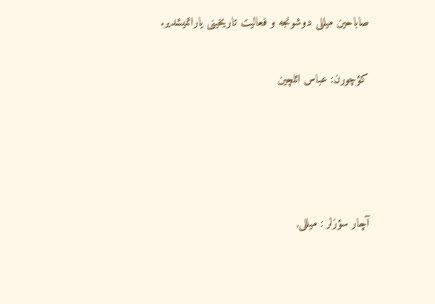صاباحین میللی دوشونجه و فعالیت تاریخینی یاراتمیشدیر.

كؤچورن: عباس ائلچین




آچار سؤزلر : میللی,